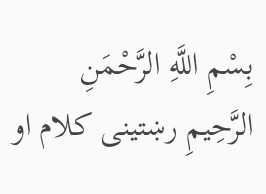بِسْمِ اللَّهِ الرَّحْمَنِ الرَّحِيمِ رښتینی کلام او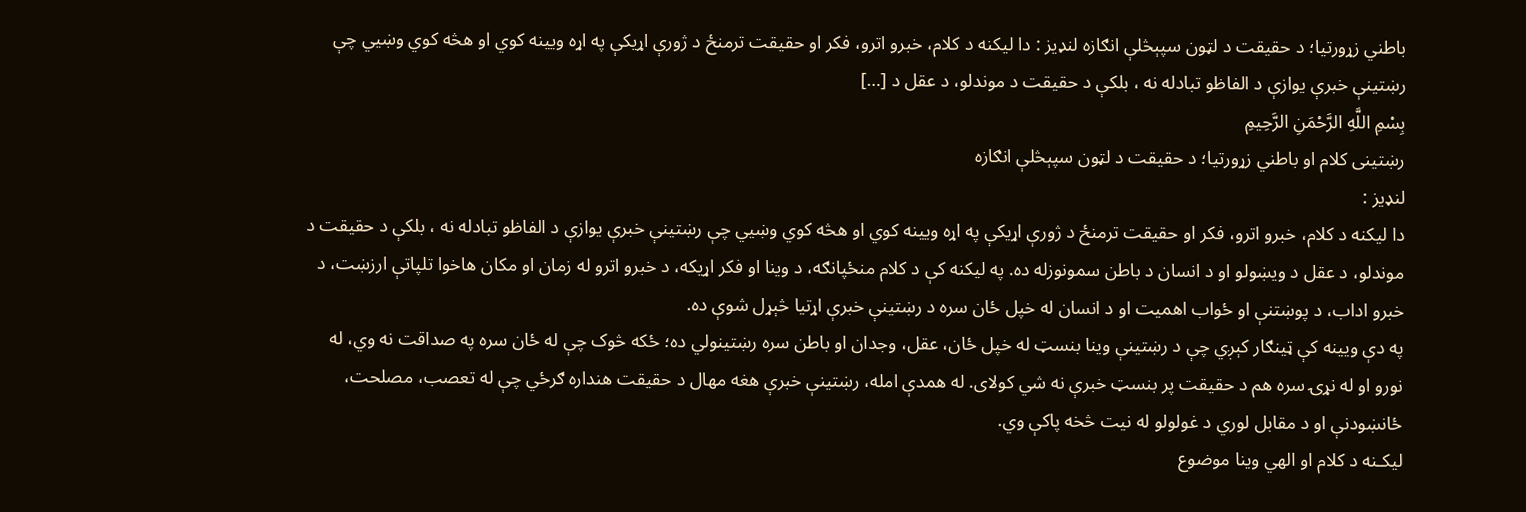باطني زړورتیا؛ د حقیقت د لټون سپېڅلې انګازه لنډیز : دا لیکنه د کلام، خبرو اترو، فکر او حقیقت ترمنځ د ژورې اړیکې په اړه ویینه کوي او هڅه کوي وښيي چې رښتینې خبرې یوازې د الفاظو تبادله نه ، بلکې د حقیقت د موندلو، د عقل د […]
بِسْمِ اللَّهِ الرَّحْمَنِ الرَّحِيمِ
رښتینی کلام او باطني زړورتیا؛ د حقیقت د لټون سپېڅلې انګازه
لنډیز :
دا لیکنه د کلام، خبرو اترو، فکر او حقیقت ترمنځ د ژورې اړیکې په اړه ویینه کوي او هڅه کوي وښيي چې رښتینې خبرې یوازې د الفاظو تبادله نه ، بلکې د حقیقت د موندلو، د عقل د ویښولو او د انسان د باطن سمونوزله ده. په لیکنه کې د کلام منځپانګه، د وینا او فکر اړیکه، د خبرو اترو له زمان او مکان هاخوا تلپاتې ارزښت، د خبرو اداب، د پوښتنې او ځواب اهمیت او د انسان له خپل ځان سره د رښتینې خبرې اړتیا څېړل شوې ده.
په دې ویینه کې ټینګار کېږي چې د رښتینې وینا بنسټ له خپل ځان، عقل، وجدان او باطن سره رښتینولي ده؛ ځکه څوک چې له ځان سره په صداقت نه وي، له نورو او له نړۍ سره هم د حقیقت پر بنسټ خبرې نه شي کولای. له همدې امله، رښتینې خبرې هغه مهال د حقیقت هنداره ګرځي چې له تعصب، مصلحت، ځانښودنې او د مقابل لوري د غولولو له نیت څخه پاکې وي.
لیکـنه د کلام او الهي وینا موضوع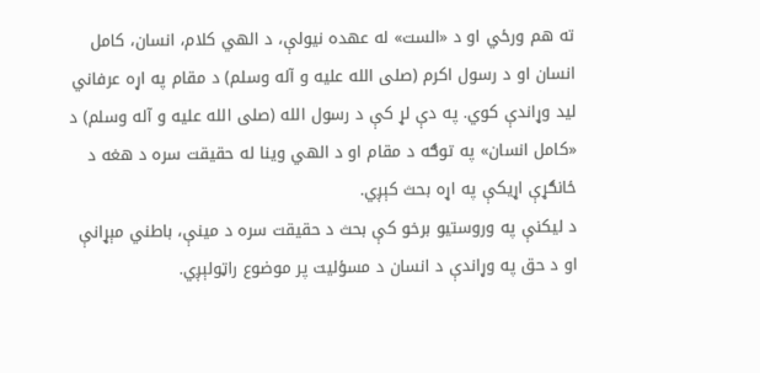ته هم ورځي او د «الست» له عهده نیولې، د الهي کلام، انسان، کامل انسان او د رسول اکرم (صلی الله علیه و آله وسلم) د مقام په اړه عرفاني لید وړاندې کوي. په دې لړ کې د رسول الله (صلی الله علیه و آله وسلم) د «کامل انسان» په توګه د مقام او د الهي وینا له حقیقت سره د هغه د ځانګړې اړیکې په اړه بحث کېږي.
د لیکنې په وروستیو برخو کې بحث د حقیقت سره د مینې، باطني مېړانې او د حق په وړاندې د انسان د مسؤلیت پر موضوع راټولېږي.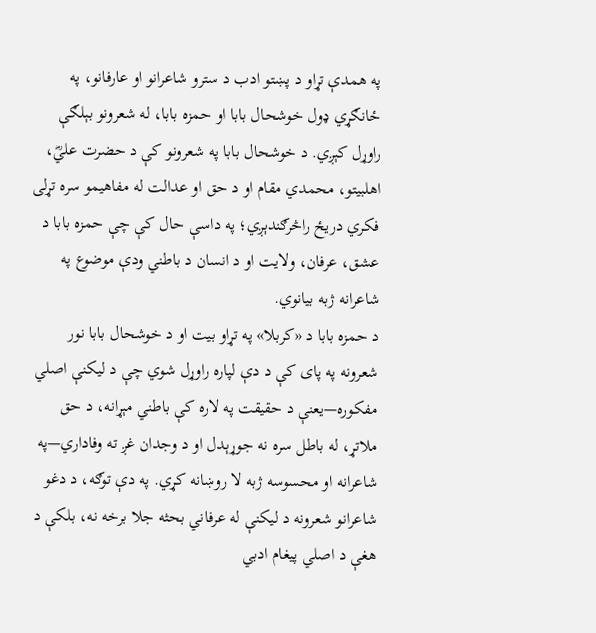په همدې تړاو د پښتو ادب د سترو شاعرانو او عارفانو، په ځانګړي ډول خوشحال بابا او حمزه بابا، له شعرونو بېلګې راوړل کېږي. د خوشحال بابا په شعرونو کې د حضرت عليؓ، اهلبیتو، محمدي مقام او د حق او عدالت له مفاهیمو سره تړلی فکري دریځ راڅرګندېږي؛ په داسې حال کې چې حمزه بابا د عشق، عرفان، ولایت او د انسان د باطني ودې موضوع په شاعرانه ژبه بیانوي.
د حمزه بابا د «کربلا» په تړاو بیت او د خوشحال بابا نور شعرونه په پای کې د دې لپاره راوړل شوي چې د لیکنې اصلي مفکوره—یعنې د حقیقت په لاره کې باطني مېړانه، د حق ملاتړ، له باطل سره نه جوړېدل او د وجدان غږ ته وفاداري—په شاعرانه او محسوسه ژبه لا روښانه کړي. په دې توګه، د دغو شاعرانو شعرونه د لیکنې له عرفاني بحثه جلا برخه نه، بلکې د هغې د اصلي پیغام ادبي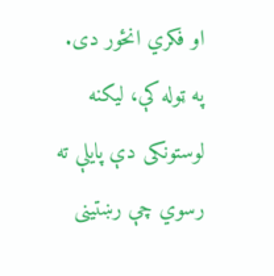او فکري انځور دی.
په ټوله کې، لیکنه لوستونکی دې پایلې ته رسوي چې رښتینی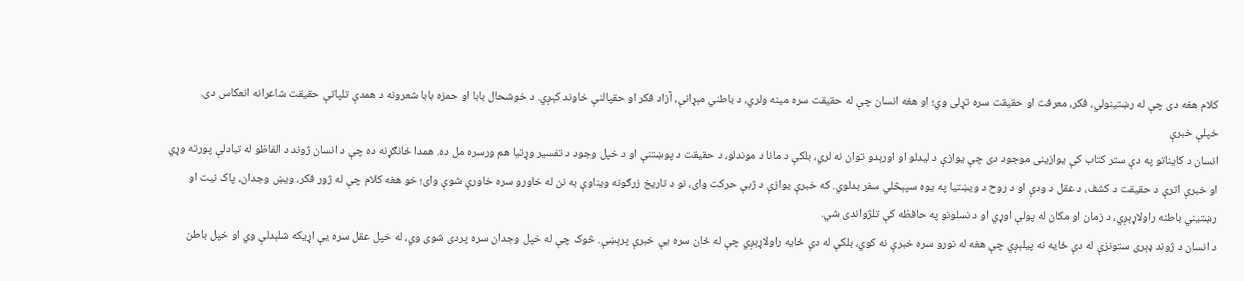کلام هغه دی چې له رښتینولي، فکر، معرفت او حقیقت سره تړلی وي؛ او هغه انسان چې له حقیقت سره مینه ولري، د باطني مېړانې، آزاد فکر او حقپالنې خاوند کېږي. د خوشحال بابا او حمزه بابا شعرونه د همدې تلپاتې حقیقت شاعرانه انعکاس دی.
خپلې خبرې
انسان د کایناتو په دې ستر کتاب کې یوازینی موجود دی چې یوازې د لیدلو او اورېدو توان نه لري، بلکې د مانا د موندلو، د حقیقت د پوښتنې او د خپل وجود د تفسیر وړتیا هم ورسره مل ده. همدا ځانګړنه ده چې د انسان ژوند د الفاظو له تبادلې پورته وړي او خبرې اترې د حقیقت د کشف، د عقل د ودې او د روح د ویښتیا په یوه سپېڅلي سفر بدلوي. که خبرې یوازې د ژبې حرکت وای، نو د تاریخ زرګونه ویناوې به نن له خاورو سره خاورې شوې وای؛ خو هغه کلام چې له ژور فکر، ویښ وجدان، پاک نیت او رښتیني باطنه راولاړېږي، د زمان او مکان له پولې اوړي او د نسلونو په حافظه کې تلژواندی شي.
د انسان د ژوند ډېری ستونزې له دې ځایه نه پیلېږي چې هغه له نورو سره خبرې نه کوي، بلکې له دې ځایه راولاړېږي چې له ځان سره یې خبرې پرېښې. څوک چې له خپل وجدان سره پردی شوی وي، له خپل عقل سره یې اړیکه شلېدلې وي او خپل باطن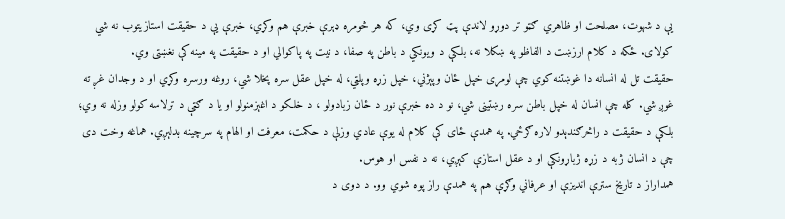یې د شهوت، مصلحت او ظاهري ګټو تر دوړو لاندې پټ کړی وي، که هر څومره ډېرې خبرې هم وکړي، خبرې یې د حقیقت استازیتوب نه شي کولای. ځکه د کلام ارزښت د الفاظو په ښکلا نه، بلکې د ویونکي د باطن په صفا، د نیت په پاکوالي او د حقیقت په مینه کې نغښتی وي.
حقیقت تل له انسانه دا غوښتنه کوي چې لومړی خپل ځان وپېژني، خپل زړه وپلټي، له خپل عقل سره پخلا شي، روغه ورسره وکړي او د وجدان غږ ته غوږ شي. کله چې انسان له خپل باطن سره رښتینی شي، نو د ده خبرې نور د ځان زبادولو ، د خلکو د اغېزمنولو او یا د ګټې د ترلاسه کولو وزله نه وي؛ بلکې د حقیقت د راڅرګندېدو لاره ګرځي. په همدې ځای کې کلام له یوې عادي وزلې د حکمت، معرفت او الهام په سرچینه بدلېږي. هماغه وخت دی چې د انسان ژبه د زړه ژباړونکې او د عقل استازې کېږي، نه د نفس او هوس.
همداراز د تاریخ سترې اندیزې او عرفاني وګړې هم په همدې راز پوه شوي وو. د دوی د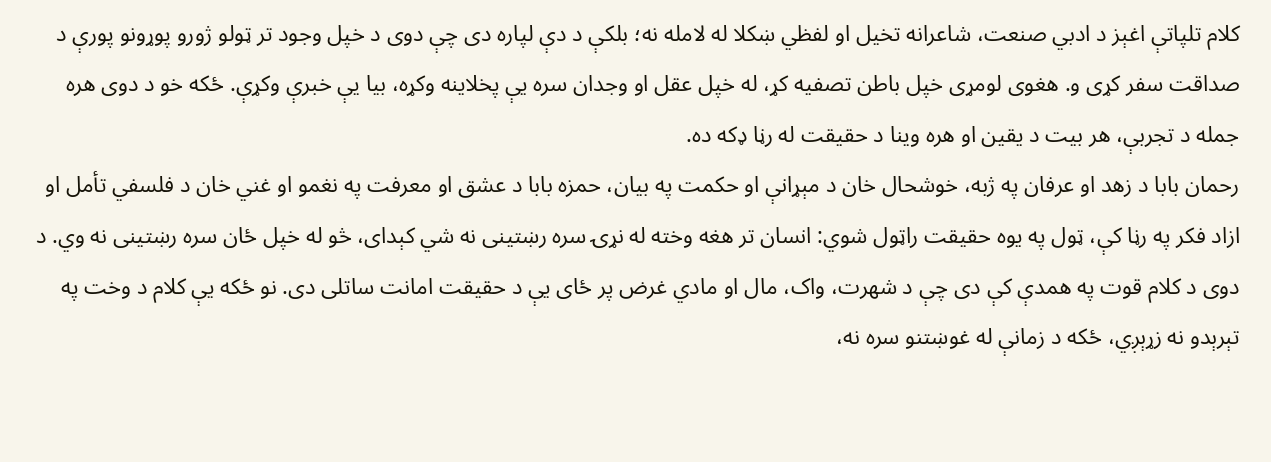کلام تلپاتې اغېز د ادبي صنعت، شاعرانه تخیل او لفظي ښکلا له لامله نه؛ بلکې د دې لپاره دی چې دوی د خپل وجود تر ټولو ژورو پوړونو پورې د صداقت سفر کړی و. هغوی لومړی خپل باطن تصفیه کړ، له خپل عقل او وجدان سره یې پخلاينه وکړه، بیا یې خبرې وکړې. ځکه خو د دوی هره جمله د تجربې، هر بیت د یقین او هره وینا د حقیقت له رڼا ډکه ده.
رحمان بابا د زهد او عرفان په ژبه، خوشحال خان د مېړانې او حکمت په بیان، حمزه بابا د عشق او معرفت په نغمو او غني خان د فلسفي تأمل او ازاد فکر په رڼا کې، ټول په یوه حقیقت راټول شوي: انسان تر هغه وخته له نړۍ سره رښتینی نه شي کېدای، څو له خپل ځان سره رښتینی نه وي. د دوی د کلام قوت په همدې کې دی چې د شهرت، واک، مال او مادي غرض پر ځای یې د حقیقت امانت ساتلی دی. نو ځکه یې کلام د وخت په تېرېدو نه زړېږي، ځکه د زمانې له غوښتنو سره نه،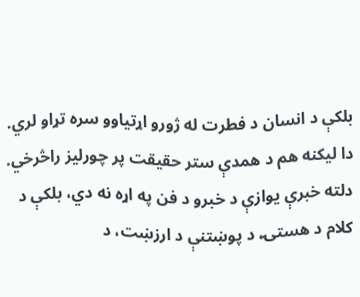بلکې د انسان د فطرت له ژورو اړتیاوو سره تړاو لري.
دا لیکنه هم د همدې ستر حقیقت پر چورلیز راڅرخي. دلته خبرې یوازې د خبرو د فن په اړه نه دي، بلکې د کلام د هستۍ، د پوښتنې د ارزښت، د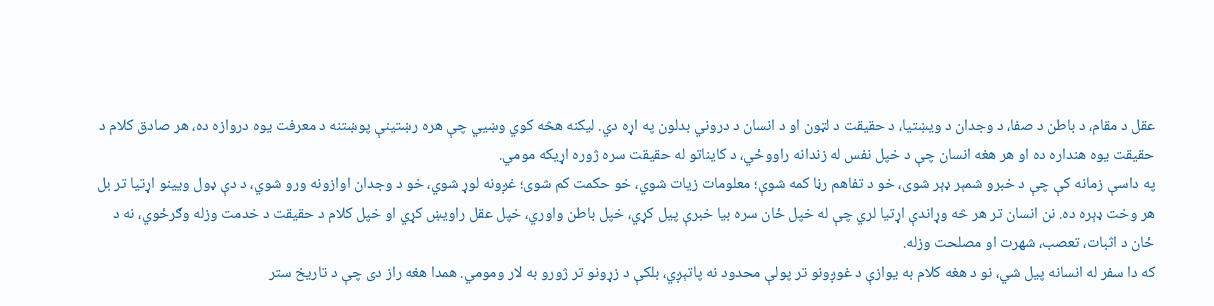عقل د مقام، د باطن د صفا، د وجدان د ویښتیا، د حقیقت د لټون او د انسان د دروني بدلون په اړه دي. لیکنه هڅه کوي وښيي چې هره رښتینې پوښتنه د معرفت یوه دروازه ده، هر صادق کلام د حقیقت یوه هنداره ده او هر هغه انسان چې د خپل نفس له زندانه راووځي، د کایناتو له حقیقت سره ژوره اړیکه مومي.
په داسې زمانه کې چې د خبرو شمېر ډېر شوی، خو د تفاهم رڼا کمه شوې؛ معلومات زیات شوي، خو حکمت کم شوی؛ غږونه لوړ شوي، خو د وجدان اوازونه ورو شوي، د دې ډول ویینو اړتیا تر بل هر وخت ډېره ده. نن انسان تر هر څه وړاندې اړتیا لري چې له خپل ځان سره بیا خبرې پیل کړي، خپل باطن واوري، خپل عقل راویښ کړي او خپل کلام د حقیقت د خدمت وزله وګرځوي، نه د ځان د اثبات، تعصب، شهرت او مصلحت وزله.
که دا سفر له انسانه پیل شي، نو د هغه کلام به یوازې د غوږونو تر پولې محدود نه پاتېږي، بلکې د زړونو تر ژورو به لار ومومي. همدا هغه راز دی چې د تاریخ ستر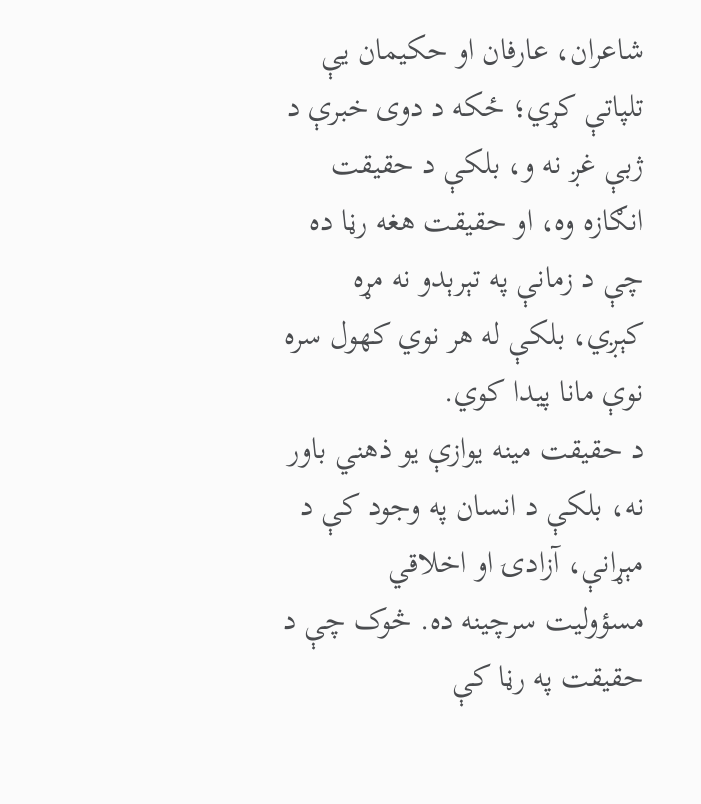شاعران، عارفان او حکیمان یې تلپاتې کړي؛ ځکه د دوی خبرې د ژبې غږ نه و، بلکې د حقیقت انګازه وه، او حقیقت هغه رڼا ده چې د زمانې په تېرېدو نه مړه کېږي، بلکې له هر نوي کهول سره نوې مانا پیدا کوي.
د حقیقت مینه یوازې یو ذهني باور نه، بلکې د انسان په وجود کې د مېړانې، آزادۍ او اخلاقي مسؤولیت سرچینه ده. څوک چې د حقیقت په رڼا کې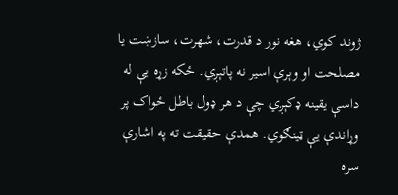ژوند کوي، هغه نور د قدرت، شهرت، سازښت یا مصلحت او وېرې اسیر نه پاتېږي. ځکه زړه یې له داسې یقینه ډکېږي چې د هر ډول باطل ځواک پر وړاندې یې ټینګوي. همدې حقیقت ته په اشارې سره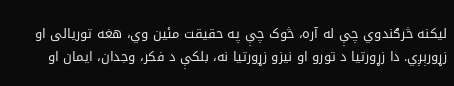لیکنه څرګندوي چې له آره، څوک چې په حقیقت مئین وي، هغه توریالی او زړورېږي. دا زړورتیا د تورو او نیزو زړورتیا نه، بلکې د فکر، وجدان، ایمان او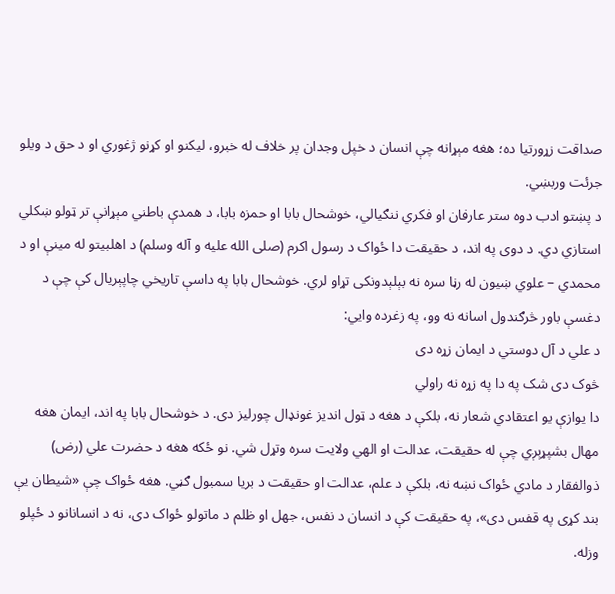صداقت زړورتیا ده؛ هغه مېړانه چې انسان د خپل وجدان پر خلاف له خبرو، لیکنو او کړنو ژغوري او د حق د ویلو جرئت وربښي.
د پښتو ادب دوه ستر عارفان او فکري ننګیالي، خوشحال بابا او حمزه بابا، د همدې باطني مېړانې تر ټولو ښکلي استازي دي. د دوی په اند، د حقیقت دا ځواک د رسول اکرم (صلی الله علیه و آله وسلم) د اهلبیتو له مینې او د محمدي – علوي ښیون له رڼا سره نه بېلېدونکی تړاو لري. خوشحال بابا په داسې تاریخي چاپېریال کې چې د دغسې باور څرګندول اسانه نه وو، په زغرده وایي:
د علي د آل دوستي د ایمان زړه دی
څوک دی شک په دا په زړه نه راولي
دا یوازې یو اعتقادي شعار نه، بلکې د هغه د ټول اندیز غونډال چورلیز دی. د خوشحال بابا په اند، ایمان هغه مهال بشپړېږي چې له حقیقت، عدالت او الهي ولایت سره وتړل شي. نو ځکه هغه د حضرت علي (رض) ذوالفقار د مادي ځواک نښه نه، بلکې د علم، عدالت او حقیقت د بریا سمبول ګڼي. هغه ځواک چې «شیطان یې بند کړی په قفس دی»، په حقیقت کې د انسان د نفس، جهل او ظلم د ماتولو ځواک دی، نه د انسانانو د ځپلو وزله.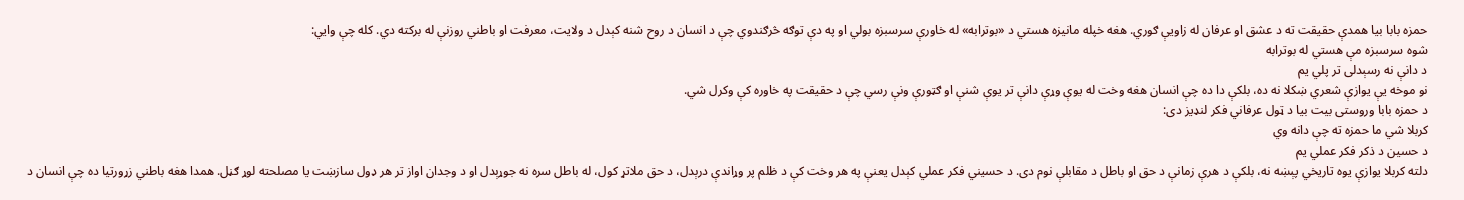حمزه بابا بیا همدې حقیقت ته د عشق او عرفان له زاویې ګوري. هغه خپله مانیزه هستي د «بوترابه» له خاورې سرسبزه بولي او په دې توګه څرګندوي چې د انسان د روح شنه کېدل د ولایت، معرفت او باطني روزنې له برکته دي. کله چې وایي:
شوه سرسبزه مې هستي له بوترابه
د دانې نه رسېدلی تر پلي یم
نو موخه یې یوازې شعري ښکلا نه ده، بلکې دا ده چې انسان هغه وخت له یوې وړې دانې تر یوې شنې او ګټورې ونې رسي چې د حقیقت په خاوره کې وکرل شي.
د حمزه بابا وروستی بیت بیا د ټول عرفاني فکر لنډیز دی:
کربلا شي ما حمزه ته چې دانه وي
د حسین د ذکر فکر عملي یم
دلته کربلا یوازې یوه تاریخي پېښه نه، بلکې د هرې زمانې د حق او باطل د مقابلې نوم دی. د حسیني فکر عملي کېدل یعنې په هر وخت کې د ظلم پر وړاندې درېدل، د حق ملاتړ کول، له باطل سره نه جوړېدل او د وجدان اواز تر هر ډول سازښت یا مصلحته لوړ ګڼل. همدا هغه باطني زړورتیا ده چې انسان د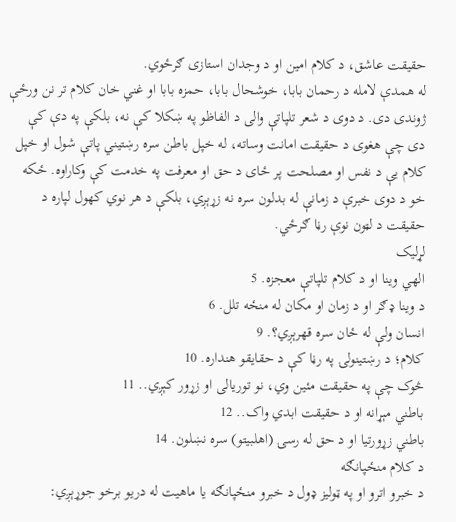حقیقت عاشق، د کلام امین او د وجدان استازی ګرځوي.
له همدې لامله د رحمان بابا، خوشحال بابا، حمزه بابا او غني خان کلام تر نن ورځې ژوندی دی. د دوی د شعر تلپاتې والی د الفاظو په ښکلا کې نه، بلکې په دې کې دی چې هغوی د حقیقت امانت وساته، له خپل باطن سره رښتیني پاتې شول او خپل کلام یې د نفس او مصلحت پر ځای د حق او معرفت په خدمت کې وکاراوه. ځکه خو د دوی خبرې د زمانې له بدلون سره نه زړېږي، بلکې د هر نوي کهول لپاره د حقیقت د لټون نوې رڼا ګرځي.
لړلیک
الهي وینا او د کلام تلپاتې معجزه. 5
د وینا ډګر او د زمان او مکان له منځه تلل. 6
انسان ولې له ځان سره قهرېږي؟. 9
کلام؛ د رښتینولۍ په رڼا کې د حقایقو هنداره. 10
څوک چې په حقیقت مئین وي، نو توریالی او زړور کېږي.. 11
باطني مېړانه او د حقیقت ابدي واک.. 12
باطني زړورتیا او د حق له رسۍ (اهلبیتو) سره نښلون. 14
د کلام منځپانګه
د خبرو اترو او په ټولیز ډول د خبرو منځپانګه یا ماهیت له دریو برخو جوړېږي: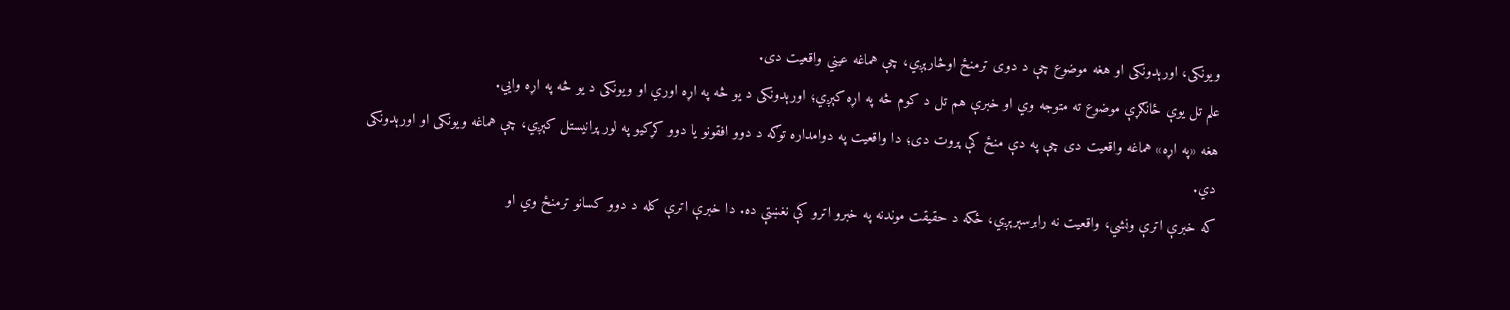ویونکی، اورېدونکی او هغه موضوع چې د دوی ترمنځ اوڅارېږي، چې هماغه عیني واقعیت دی.
علم تل یوې ځانګړې موضوع ته متوجه وي او خبرې هم تل د کوم څه په اړه کېږي؛ اورېدونکی د یو څه په اړه اوري او ویونکی د یو څه په اړه وایي.
هغه «په اړه» هماغه واقعیت دی چې په دې منځ کې پروت دی؛ دا واقعیت په دوامداره توګه د دوو افقونو یا دوو کړکیو په لور پرانیستل کېږي، چې هماغه ویونکی او اورېدونکی دي.
که خبرې اترې ونشي، واقعیت نه رابرسېرېږي، ځکه د حقیقت موندنه په خبرو اترو کې نغښتې ده. دا خبرې اترې کله د دوو کسانو ترمنځ وي او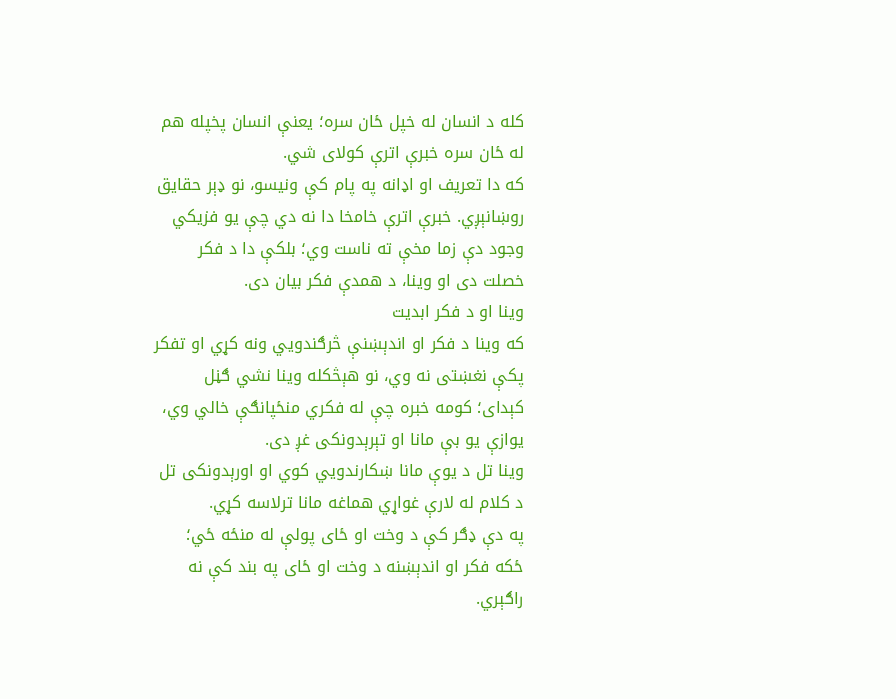کله د انسان له خپل ځان سره؛ یعنې انسان پخپله هم له ځان سره خبرې اترې کولای شي.
که دا تعریف او اډانه په پام کې ونیسو، نو ډېر حقایق روښانېږي. خبرې اترې خامخا دا نه دي چې یو فزیکي وجود دې زما مخې ته ناست وي؛ بلکې دا د فکر خصلت دی او وینا، د همدې فکر بیان دی.
وینا او د فکر ابدیت
که وینا د فکر او اندېښنې څرګندویي ونه کړي او تفکر پکې نغښتی نه وي، نو هېڅکله وینا نشي ګڼل کېدای؛ کومه خبره چې له فکري منځپانګې خالي وي، یوازې یو بې مانا او تېرېدونکی غږ دی.
وینا تل د یوې مانا ښکارندویي کوي او اورېدونکی تل د کلام له لارې غواړي هماغه مانا ترلاسه کړي.
په دې ډګر کې د وخت او ځای پولې له منځه ځي؛ ځکه فکر او اندېښنه د وخت او ځای په بند کې نه راګېري.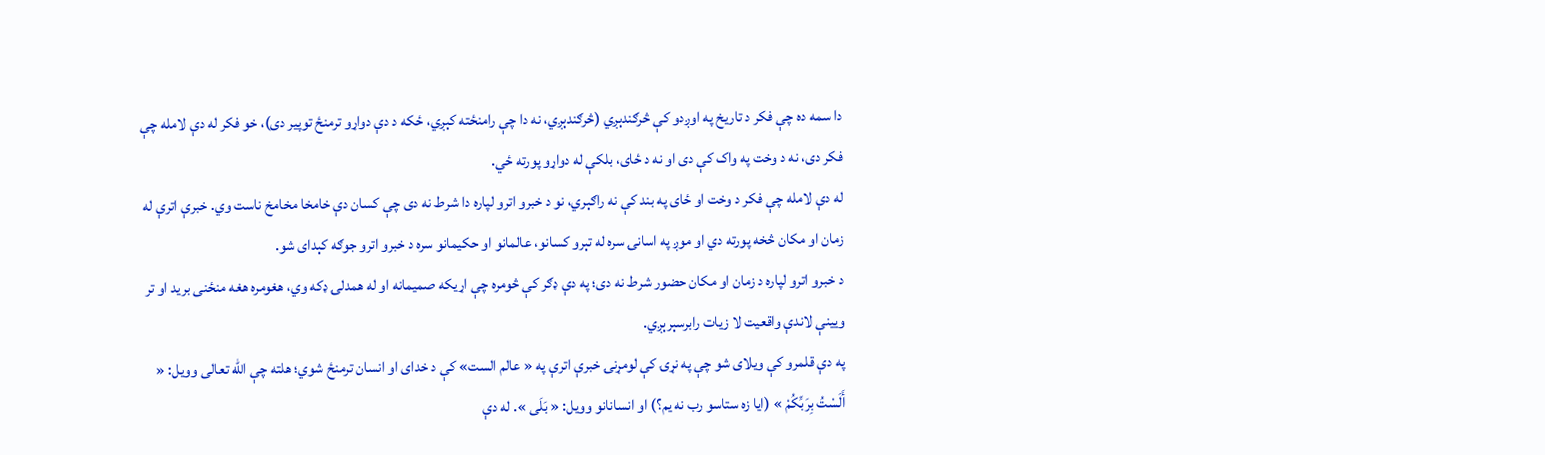دا سمه ده چې فکر د تاریخ په اوږدو کې څرګندېږي (څرګندېږي، نه دا چې رامنځته کېږي، ځکه د دې دواړو ترمنځ توپیر دی)، خو فکر له دې لامله چې فکر دی، نه د وخت په واک کې دی او نه د ځای، بلکې له دواړو پورته ځي.
له دې لامله چې فکر د وخت او ځای په بند کې نه راګېري، نو د خبرو اترو لپاره دا شرط نه دی چې کسان دې خامخا مخامخ ناست وي. خبرې اترې له زمان او مکان څخه پورته دي او موږ په اسانۍ سره له تېرو کسانو، عالمانو او حکیمانو سره د خبرو اترو جوګه کېدای شو.
د خبرو اترو لپاره د زمان او مکان حضور شرط نه دی؛ په دې ډګر کې څومره چې اړیکه صمیمانه او له همدلۍ ډکه وي، هغومره هغه منځنی برید او تر ویینې لاندې واقعیت لا زیات رابرسېرېږي.
په دې قلمرو کې ویلای شو چې په نړۍ کې لومړنۍ خبرې اترې په « عالم الست» کې د خدای او انسان ترمنځ شوي؛ هلته چې الله تعالی وویل: « أَلَسْتُ بِرَبِّكُمْ » (ایا زه ستاسو رب نه یم؟) او انسانانو وویل: « بَلَى ». له دې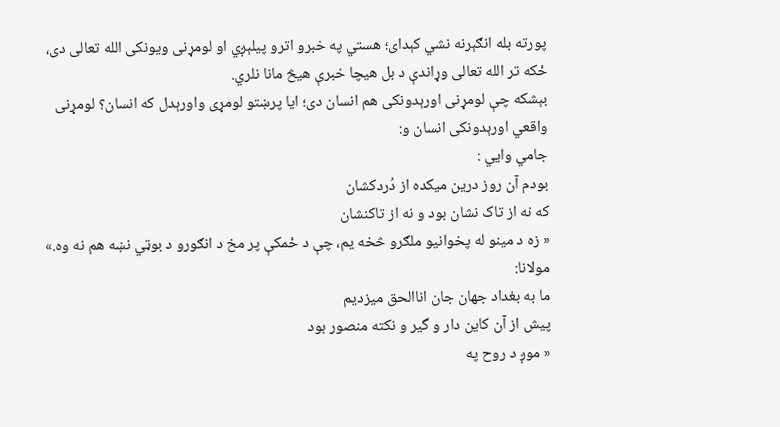پورته بله انګېرنه نشي کېدای؛ هستي په خبرو اترو پیلېږي او لومړنی ویونکی الله تعالی دی، ځکه تر الله تعالی وړاندې د بل هیچا خبرې هیڅ مانا نلري.
بېشکه چې لومړنی اورېدونکی هم انسان دی؛ ایا پرښتو لومړی واورېدل که انسان؟ لومړنی واقعي اورېدونکی انسان و:
جامي وايي :
بودم آن روز درین میکده از دُردکشان
که نه از تاک نشان بود و نه از تاکنشان
« زه د مینو له پخوانيو ملګرو څخه یم، چې د ځمکې پر مخ د انګورو د بوټي نښه هم نه وه.»
مولانا:
ما به بغداد جهان جان اناالحق میزدیم
پیش از آن کاین دار و گیر و نکته منصور بود
« موږ د روح په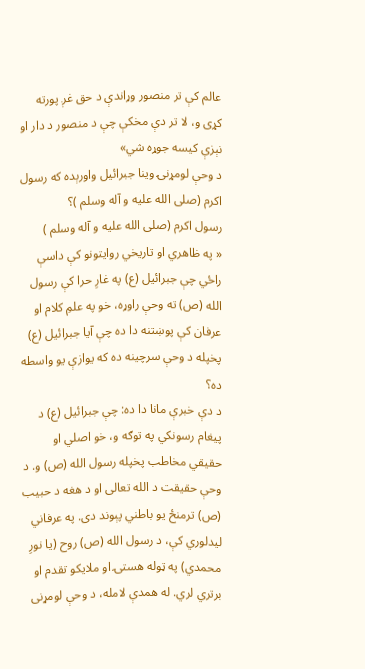عالم کې تر منصور وړاندې د حق غږ پورته کړی و، لا تر دې مخکې چې د منصور د دار او نېزې کیسه جوړه شي»
د وحې لومړنۍ وینا جبرائیل واورېده که رسول اکرم (صلی الله علیه و آله وسلم )؟
رسول اکرم (صلی الله علیه و آله وسلم )
« په ظاهري او تاریخي روایتونو کې داسې راځي چې جبرائیل (ع) په غارِ حرا کې رسول الله (ص) ته وحې راوړه، خو په علمِ کلام او عرفان کې پوښتنه دا ده چې آیا جبرائیل (ع) پخپله د وحې سرچینه ده که یوازې یو واسطه ده؟
د دې خبرې مانا دا ده: چې جبرائیل (ع) د پیغام رسونکي په توګه و، خو اصلي او حقیقي مخاطب پخپله رسول الله (ص) و. د وحې حقیقت د الله تعالی او د هغه د حبیب (ص) ترمنځ یو باطني پېوند دی. په عرفاني لیدلوري کې، د رسول الله (ص) روح (یا نورِ محمدي) په ټوله هستۍ او ملایکو تقدم او برتري لري. له همدې لامله، د وحې لومړنی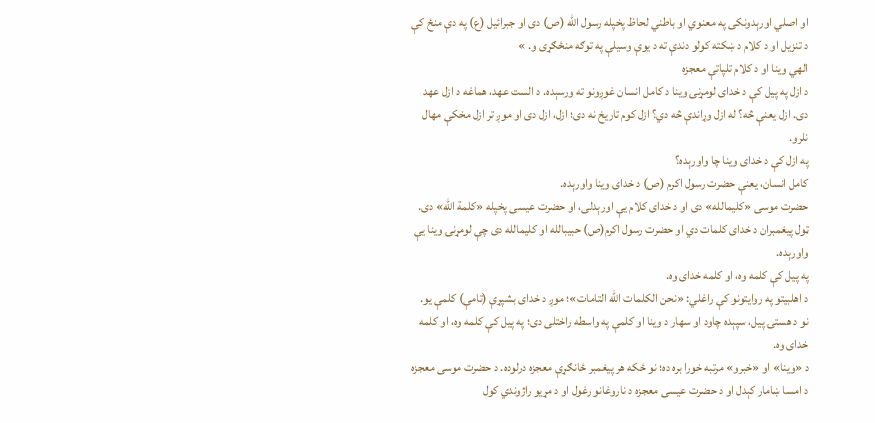او اصلي اورېدونکی په معنوي او باطني لحاظ پخپله رسول الله (ص) دی او جبرائیل (ع) په دې منځ کې د تنزیل او د کلام د ښکته کولو دندې ته د یوې وسیلې په توګه منځګړی و. »
الهي وینا او د کلام تلپاتې معجزه
د ازل په پیل کې د خدای لومړنۍ وینا د کامل انسان غوږونو ته ورسېده. د الست عهد، هماغه د ازل عهد دی. ازل یعنې څه؟ له ازل وړاندې څه دي؟ ازل کوم تاریخ نه دی؛ ازل، ازل دی او موږ تر ازل مخکې مهال نلرو.
په ازل کې د خدای وینا چا واورېده؟
کامل انسان، یعنې حضرت رسول اکرم (ص) د خدای وینا واورېده.
حضرت موسی «کلیمالله» دی او د خدای کلام یې اورېدلی، او حضرت عیسی پخپله «کلمة الله» دی. ټول پیغمبران د خدای کلمات دي او حضرت رسول اکرم(ص) حبیبالله او کلیمالله دی چې لومړنۍ وینا یې واورېده.
په پیل کې کلمه وه، او کلمه خدای وه.
د اهلبیتو په روایتونو کې راغلي: «نحن الکلمات الله التامات»؛ موږ د خدای بشپړې (تامې) کلمې یو.
نو د هستۍ پیل، سپېده چاود او سهار د وینا او کلمې په واسطه راختلی دی؛ په پیل کې کلمه وه، او کلمه خدای وه.
د «وینا» او «خبرو» مرتبه خورا بره ده؛ نو ځکه هر پیغمبر ځانګړې معجزه درلوده. د حضرت موسی معجزه د امسا ښامار کېدل او د حضرت عیسی معجزه د ناروغانو رغول او د مړیو راژوندي کول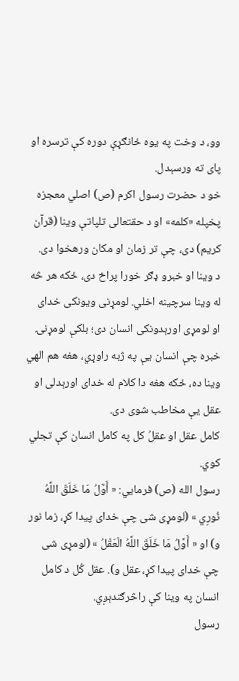وو، د وخت په یوه ځانګړې دوره کې ترسره او پای ته ورسېدل.
خو د حضرت رسول اکرم (ص) اصلي معجزه پخپله «کلمه» او د حقتعالی تلپاتې وینا (قرآن کریم) دی، چې تر زمان او مکان ورهخوا دی.
د وینا او خبرو ډګر خورا پراخ دی، ځکه هر څه له وینا سرچینه اخلي. لومړنی ویونکی خدای او لومړی اورېدونکی انسان دی؛ بلکې لومړنۍ خبره چې انسان یې په ژبه راوړي، هغه هم الهي وینا ده، ځکه هغه دا کلام له خدای اورېدلی او عقل یې مخاطب شوی دی.
کامل عقل او عقلُ کل په کامل انسان کې تجلي کوي.
رسول الله (ص) فرمايي: « أَوَّلُ مَا خَلَقَ اللَّهُ نُورِي » (لومړی شی چې خدای پیدا کړ، زما نور و) او « أَوَّلُ مَا خَلَقَ اللَّهُ الْعَقْلُ » (لومړی شی چې خدای پیدا کړ، عقل و). عقل کُل د کامل انسان په وینا کې راڅرګندېږي.
رسول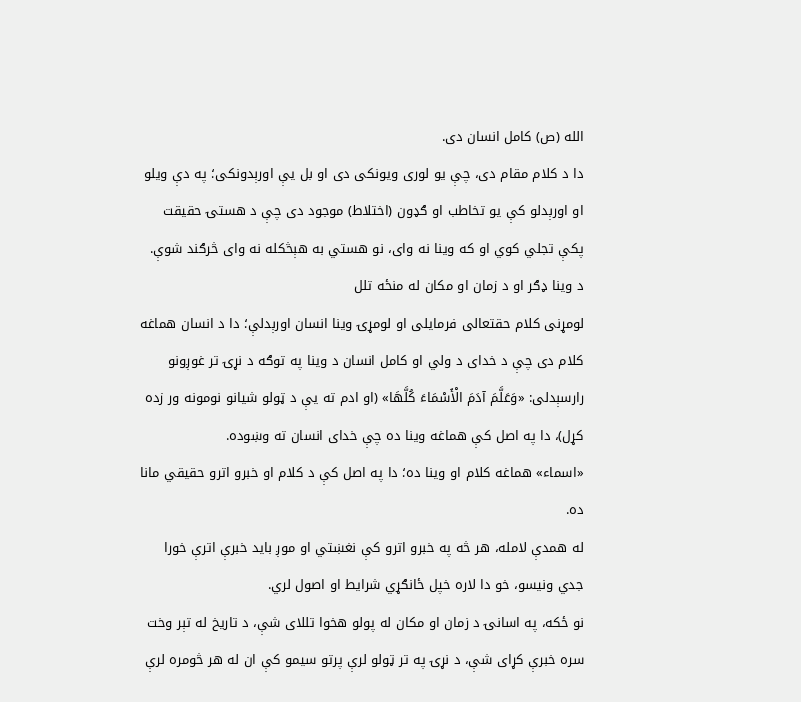الله (ص) کامل انسان دی.
دا د کلام مقام دی، چې یو لوری ویونکی دی او بل یې اورېدونکی؛ په دې ویلو او اورېدلو کې یو تخاطب او ګډون (اختلاط) موجود دی چې د هستۍ حقیقت پکې تجلي کوي او که وینا نه وای، نو هستي به هېڅکله نه وای څرګند شوې.
د وینا ډګر او د زمان او مکان له منځه تلل
لومړنی کلام حقتعالی فرمایلی او لومړۍ وینا انسان اورېدلې؛ دا د انسان هماغه کلام دی چې د خدای د ولي او کامل انسان د وینا په توګه د نړۍ تر غوږونو رارسېدلی: «وَعَلَّمَ آدَمَ الْأَسْمَاءَ كُلَّهَا» (او ادم ته یې د ټولو شیانو نومونه ور زده کړل)، دا په اصل کې هماغه وینا ده چې خدای انسان ته وښوده.
«اسماء» هماغه کلام او وینا ده؛ دا په اصل کې د کلام او خبرو اترو حقیقي مانا ده.
له همدې لامله، هر څه په خبرو اترو کې نغښتي او موږ باید خبرې اترې خورا جدي ونیسو، خو دا لاره خپل ځانګړي شرایط او اصول لري.
نو ځکه، په اسانۍ د زمان او مکان له پولو هخوا تللای شې، د تاریخ له تېر وخت سره خبرې کړای شې، د نړۍ په تر ټولو لرې پرتو سیمو کې ان له هر څومره لرې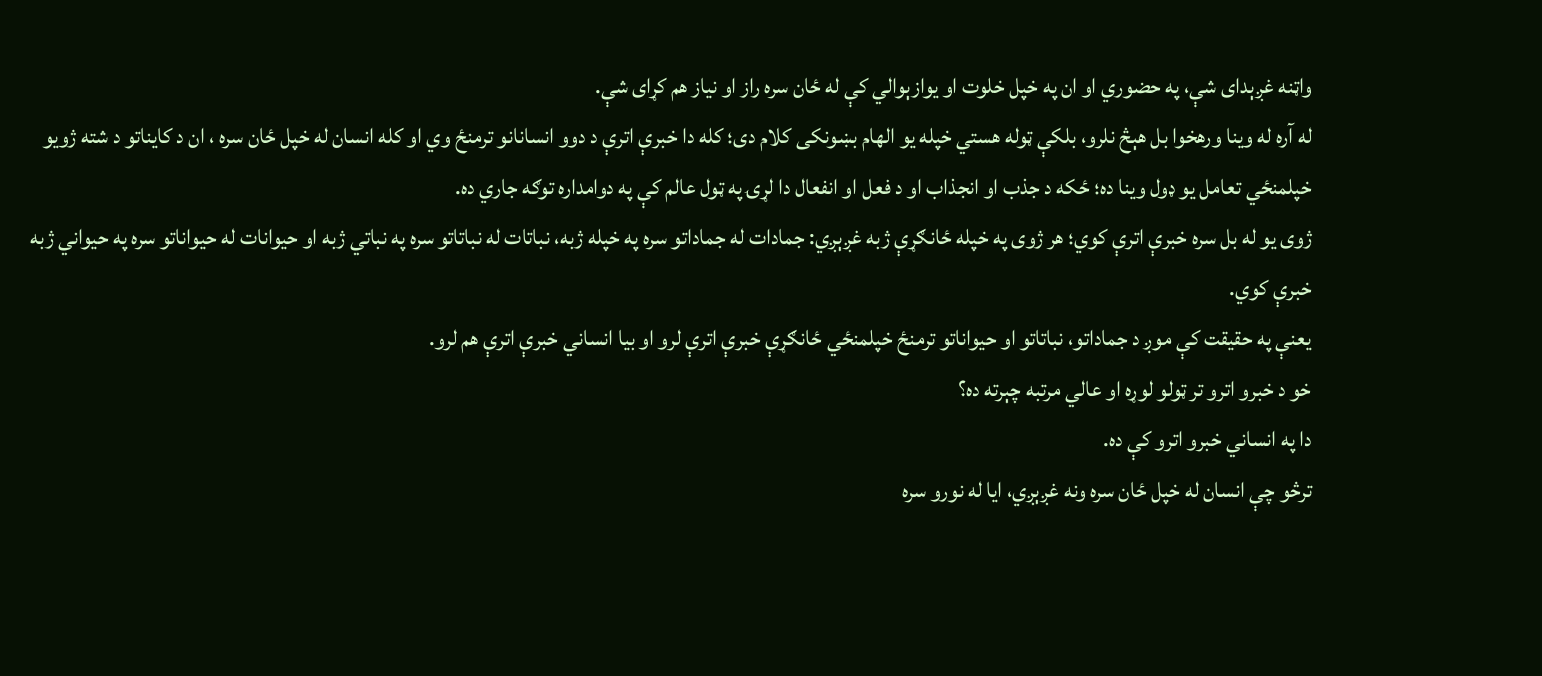واټنه غږېدای شې، په حضوري او ان په خپل خلوت او یوازېوالي کې له ځان سره راز او نیاز هم کړای شې.
له آره له وینا ورهخوا بل هېڅ نلرو، بلکې ټوله هستي خپله یو الهام بښونکی کلام دی؛ کله دا خبرې اترې د دوو انسانانو ترمنځ وي او کله انسان له خپل ځان سره ، ان د کایناتو د شته ژویو خپلمنځي تعامل یو ډول وینا ده؛ ځکه د جذب او انجذاب او د فعل او انفعال دا لړۍ په ټول عالم کې په دوامداره توګه جاري ده.
ژوی یو له بل سره خبرې اترې کوي؛ هر ژوی په خپله ځانګړې ژبه غږېږي: جمادات له جماداتو سره په خپله ژبه، نباتات له نباتاتو سره په نباتي ژبه او حیوانات له حیواناتو سره په حیواني ژبه خبرې کوي.
یعنې په حقیقت کې موږ د جماداتو، نباتاتو او حیواناتو ترمنځ خپلمنځي ځانګړې خبرې اترې لرو او بیا انساني خبرې اترې هم لرو.
خو د خبرو اترو تر ټولو لوړه او عالي مرتبه چېرته ده؟
دا په انساني خبرو اترو کې ده.
ترڅو چې انسان له خپل ځان سره ونه غږېږي، ایا له نورو سره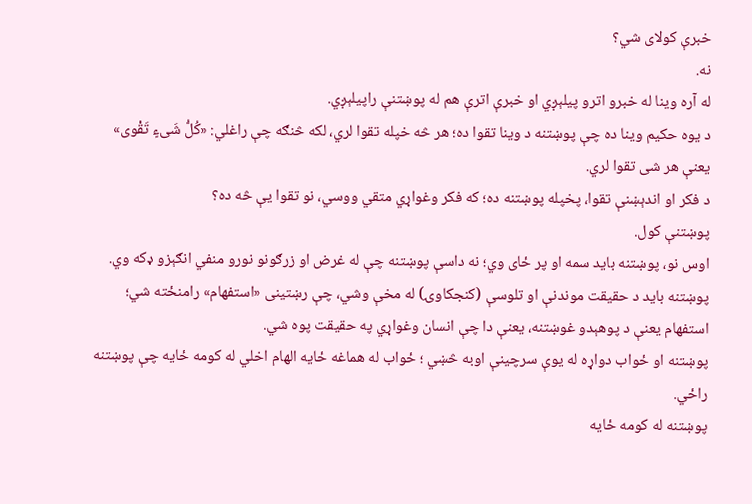خبرې کولای شي؟
نه.
له آره وینا له خبرو اترو پیلېږي او خبرې اترې هم له پوښتنې راپیلېږي.
د یوه حکیم وینا ده چې پوښتنه د وینا تقوا ده؛ هر څه خپله تقوا لري، لکه څنګه چې راغلي: «کُلُّ شَیءٍ تَقْوی» یعنې هر شی تقوا لري.
د فکر او اندېښنې تقوا، پخپله پوښتنه ده؛ که فکر وغواړي متقي ووسي، نو تقوا یې څه ده؟
پوښتنې کول.
اوس نو، پوښتنه باید سمه او پر ځای وي؛ نه داسې پوښتنه چې له غرض او زرګونو نورو منفي انګېزو ډکه وي. پوښتنه باید د حقیقت موندنې او تلوسې (کنجکاوۍ) له مخې وشي، چې رښتینی «استفهام» رامنځته شي؛ استفهام یعنې د پوهېدو غوښتنه، یعنې دا چې انسان وغواړي په حقیقت پوه شي.
پوښتنه او ځواب دواړه له یوې سرچینې اوبه څښي ؛ ځواب له هماغه ځایه الهام اخلي له کومه ځایه چې پوښتنه راځي.
پوښتنه له کومه ځایه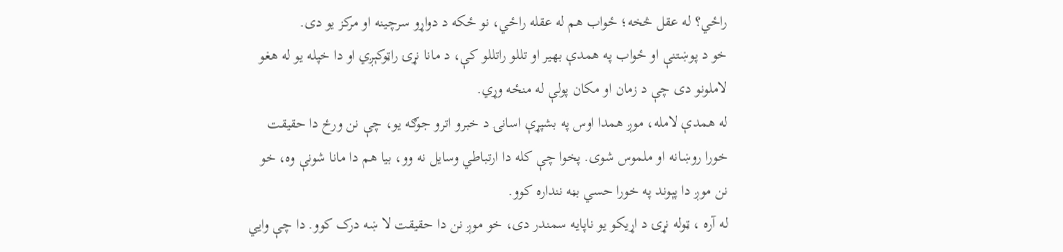راځي؟ له عقل څخه؛ ځواب هم له عقله راځي، نو ځکه د دواړو سرچینه او مرکز یو دی.
خو د پوښتنې او ځواب په همدې بهیر او تللو راتللو کې، د مانا نړۍ راټوکېږي او دا خپله یو له هغو لاملونو دی چې د زمان او مکان پولې له منځه وړي.
له همدې لامله، موږ همدا اوس په بشپړې اسانۍ د خبرو اترو جوګه یو، چې نن ورځ دا حقیقت خورا روښانه او ملموس شوی. پخوا چې کله دا ارتباطي وسایل نه وو، بیا هم دا مانا شونې وه، خو نن موږ دا پېوند په خورا حسي بڼه ننداره کوو.
له آره ، ټوله نړۍ د اړیکو یو ناپایه سمندر دی، خو موږ نن دا حقیقت لا ښه درک کوو. دا چې وایي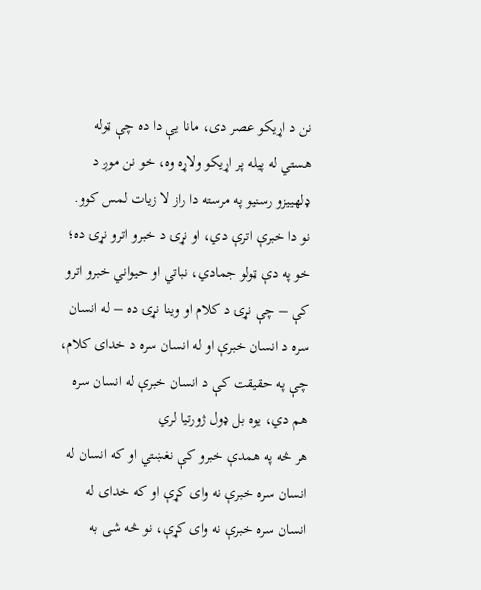نن د اړیکو عصر دی، مانا یې دا ده چې ټوله هستي له پیله پر اړیکو ولاړه وه، خو نن موږ د ډلهییزو رسنیو په مرسته دا راز لا زیات لمس کوو.
نو دا خبرې اترې دي، او نړۍ د خبرو اترو نړۍ ده؛ خو په دې ټولو جمادي، نباتي او حیواني خبرو اترو کې – چې نړۍ د کلام او وینا نړۍ ده – له انسان سره د انسان خبرې او له انسان سره د خدای کلام، چې په حقیقت کې د انسان خبرې له انسان سره هم دي، یوه بل ډول ژورتیا لري
هر څه په همدې خبرو کې نغښتي او که انسان له انسان سره خبرې نه وای کړې او که خدای له انسان سره خبرې نه وای کړې، نو څه شی به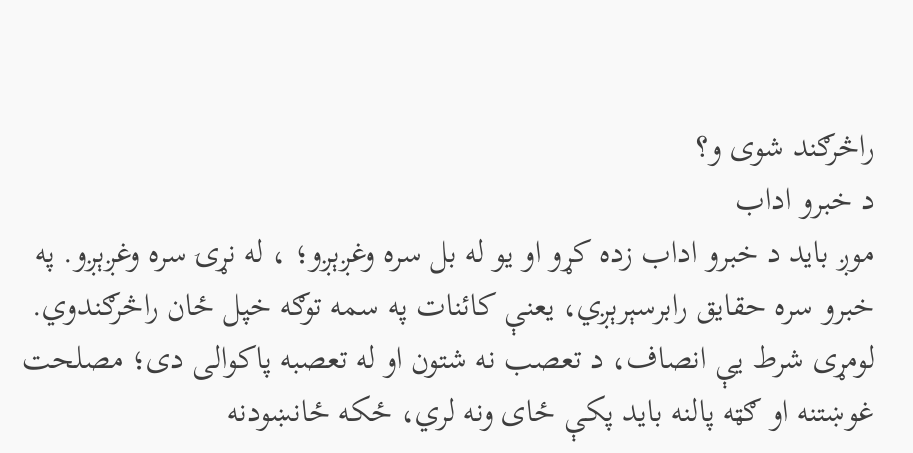راڅرګند شوی و؟
د خبرو اداب
موږ باید د خبرو اداب زده کړو او یو له بل سره وغږېږو؛ ، له نړۍ سره وغږېږو. په خبرو سره حقایق رابرسېرېږي، یعنې کائنات په سمه توګه خپل ځان راڅرګندوي.
لومړی شرط یې انصاف، د تعصب نه شتون او له تعصبه پاکوالی دی؛ مصلحت غوښتنه او ګټه پالنه باید پکې ځای ونه لري، ځکه ځانښودنه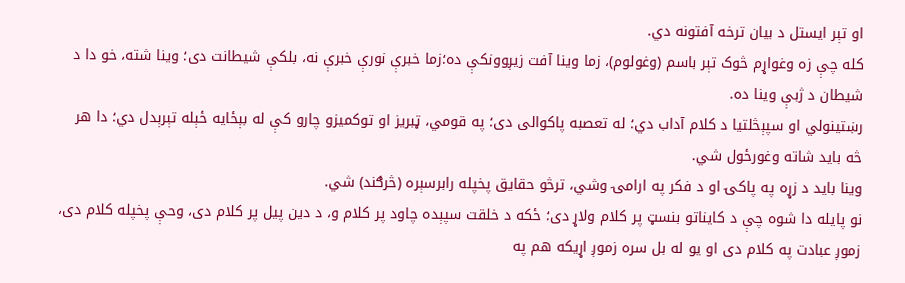او تېر ایستل د بیان ترخه آفتونه دي.
کله چې زه وغواړم څوک تېر باسم (وغولوم)، زما وینا آفت زیږوونکې ده؛زما خبرې نورې خبرې نه، بلکې شیطانت دی؛ وینا شته، خو دا د شیطان د ژبې وینا ده.
رښتینولي او سپېڅلتیا د کلام آداب دي؛ له تعصبه پاکوالی دی؛ په قومي، ټبریز او توکمیزو چارو کې له بېځایه ځېله تېرېدل دي؛ دا هر څه باید شاته وغورځول شي.
وینا باید د زړه په پاکۍ او د فکر په ارامۍ وشي، ترڅو حقایق پخپله رابرسېره (څرګند) شي.
نو پایله دا شوه چې د کایناتو بنسټ پر کلام ولاړ دی؛ ځکه د خلقت سپېده چاود پر کلام و، د دین پیل پر کلام دی، وحې پخپله کلام دی، زموږ عبادت په کلام دی او یو له بل سره زموږ اړیکه هم په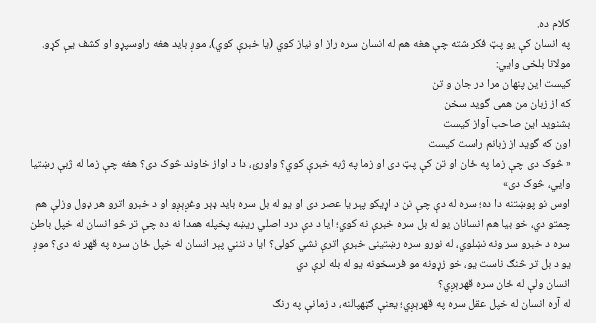کلام ده.
په انسان کې یو پټ فکر شته چې هغه هم له انسان سره راز او نیاز کوي (یا خبرې کوي)، موږ باید هغه راوسپړو او کشف یې کړو.
مولانا بلخی وايي:
کیست این پنهان مرا در جان و تن
که از زبان من همی گوید سخن
بشنوید این صاحب آواز کیست
اون که گوید از زبانم راست کیست
« څوک دی چې زما په ځان او تن کې پټ دی او زما په ژبه خبرې کوي؟ واورئ، دا د اواز خاوند څوک دی؟ هغه چې زما له ژبې رښتیا وایي، څوک دی»
اوس نو پوښتنه دا ده؛ سره له دې چې نن د اړیکو پېر یا عصر دی او یو له بل سره باید ډېر وغږېږو او د خبرو اترو هر ډول وزلې هم چمتو دي، خو بیا هم انسانان یو له بل سره خبرې نه کوي؛ ایا د دې درد اصلي ریښه پخپله همدا نه ده چې تر څو انسان له خپل باطن سره د خبرو سر ونه نښلوي، له نورو سره رښتینی خبرې اترې نشي کولی؟ ایا د ننني پېر انسان له خپل ځان سره په قهر نه دی؟ موږ یو د بل تر څنګ ناست یو، خو زړونه مو فرسخونه یو له بله لرې دي
انسان ولې له ځان سره قهرېږي؟
له آره انسان له خپل عقل سره په قهرېږي؛ یعنې ګټهپالنه، د زمانې په رنګ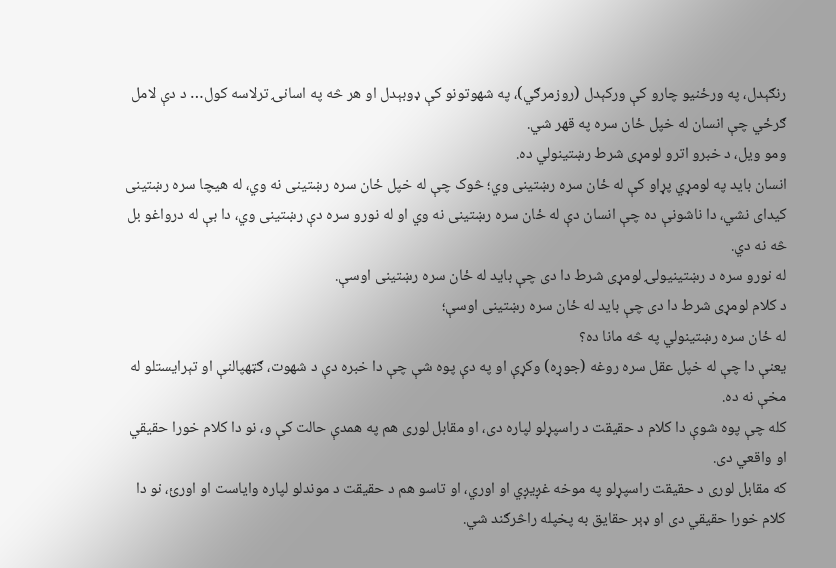رنګېدل، په ورځنیو چارو کې ورکېدل (روزمرګي)، په شهوتونو کې ډوبېدل او هر څه په اسانۍ ترلاسه کول… د دې لامل ګرځي چې انسان له خپل ځان سره په قهر شي.
ومو ویل، د خبرو اترو لومړی شرط رښتینولي ده.
انسان باید په لومړي پړاو کې له ځان سره رښتینی وي؛ څوک چې له خپل ځان سره رښتینی نه وي، له هیچا سره رښتینی کیدای نشي، دا ناشونې ده چې انسان دې له ځان سره رښتینی نه وي او له نورو سره دې رښتینی وي، دا بې له درواغو بل څه نه دي.
له نورو سره د رښتینيولۍ لومړی شرط دا دی چې باید له ځان سره رښتینی اوسې.
د کلام لومړی شرط دا دی چې باید له ځان سره رښتینی اوسې؛
له ځان سره رښتینولي په څه مانا ده؟
یعنې دا چې له خپل عقل سره روغه (جوړه) وکړې او په دې پوه شې چې دا خبره دې د شهوت، ګټهپالنې او تېرایستلو له مخې نه ده.
کله چې پوه شوې دا کلام د حقیقت د راسپړلو لپاره دی، او مقابل لوری هم په همدې حالت کې و، نو دا کلام خورا حقیقي او واقعي دی.
که مقابل لوری د حقیقت راسپړلو په موخه غږیږي او اوري، او تاسو هم د حقیقت د موندلو لپاره وایاست او اورئ، نو دا کلام خورا حقیقي دی او ډېر حقایق به پخپله راڅرګند شي.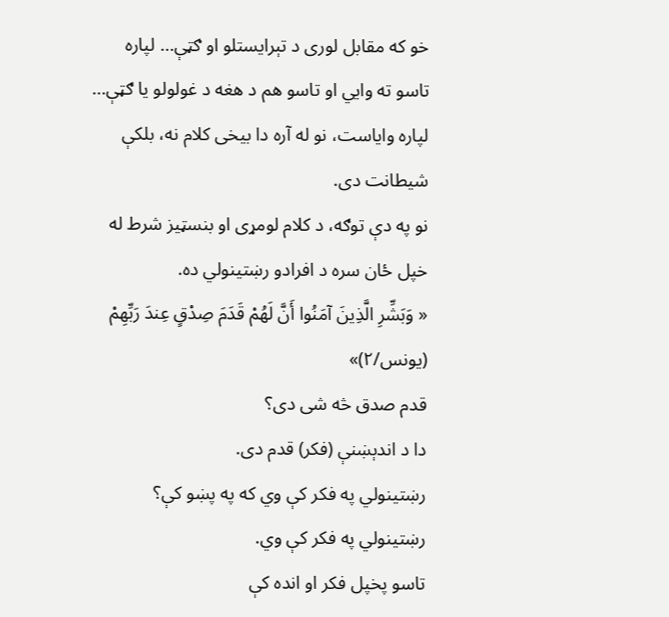خو که مقابل لوری د تېرایستلو او ګټې… لپاره تاسو ته وایي او تاسو هم د هغه د غولولو یا ګټې… لپاره وایاست، نو له آره دا بیخی کلام نه، بلکې شیطانت دی.
نو په دې توګه، د کلام لومړی او بنسټیز شرط له خپل ځان سره د افرادو رښتینولي ده.
« وَبَشِّرِ الَّذِينَ آمَنُوا أَنَّ لَهُمْ قَدَمَ صِدْقٍ عِندَ رَبِّهِمْ (یونس/۲)»
قدم صدق څه شی دی؟
دا د اندېښنې (فکر) قدم دی.
رښتینولي په فکر کې وي که په پښو کې؟
رښتینولي په فکر کې وي.
تاسو پخپل فکر او انده کې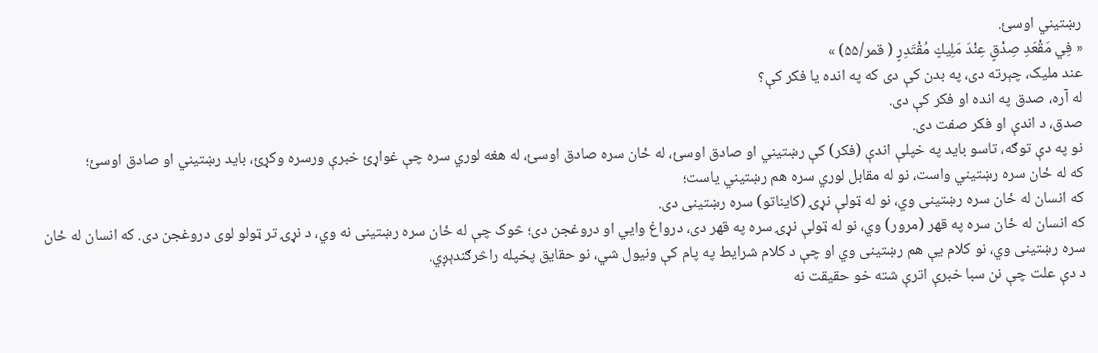رښتیني اوسئ.
« فِي مَقْعَدِ صِدْقٍ عِنْدَ مَلِيكٍ مُقْتَدِرٍ ( قمر/۵۵) »
عند ملیک، چېرته دی، په بدن کې دی که په انده یا فکر کې؟
له آره، صدق په انده او فکر کې دی.
صدق، د اندې او فکر صفت دی.
نو په دې توګه، تاسو باید په خپلې اندې (فکر) کې رښتیني او صادق اوسئ، له ځان سره صادق اوسئ، له هغه لوري سره چې غواړئ خبرې ورسره وکړئ، باید رښتیني او صادق اوسئ؛
که له ځان سره رښتیني واست، نو له مقابل لوري سره هم رښتیني یاست؛
که انسان له ځان سره رښتینی وي، نو له ټولې نړۍ (کایناتو) سره رښتینی دی.
که انسان له ځان سره په قهر (مرور) وي، نو له ټولې نړۍ سره په قهر دی، درواغ وایي او دروغجن دی؛ څوک چې له ځان سره رښتینی نه وي، د نړۍ تر ټولو لوی دروغجن دی. که انسان له ځان سره رښتینی وي، نو کلام یې هم رښتینی وي او چې د کلام شرایط په پام کې ونیول شي، نو حقایق پخپله راڅرګندېږي.
د دې علت چې نن سبا خبرې اترې شته خو حقیقت نه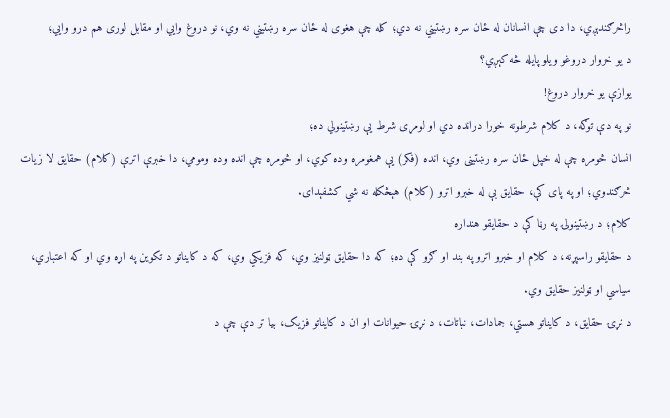راڅرګندېږي، دا دی چې انسانان له ځان سره رښتیني نه دي؛ کله چې هغوی له ځان سره رښتیني نه وي، نو دروغ وایي او مقابل لوری هم درو وایي؛
د یو خروار دروغو ویلو پایله څه کېږي؟
یوازې یو خروار دروغ!
نو په دې توګه، د کلام شرطونه خورا درانده دي او لومړی شرط یې رښتینولي ده؛
انسان څومره چې له خپل ځان سره رښتینی وي، انده (فکر) یې همغومره وده کوي، او څومره چې انده وده ومومي، دا خبرې اترې (کلام) حقایق لا زیات څرګندوي؛ او په پای کې، حقایق بې له خبرو اترو (کلام) هېڅکله نه شي کشفېدای.
کلام؛ د رښتینولۍ په رڼا کې د حقایقو هنداره
د حقایقو راسپړنه، د کلام او خبرو اترو په بند او ګرو کې ده؛ که دا حقایق ټولنیز وي، که فزیکي وي، که د کایناتو د تکوین په اړه وي او که اعتباري، سیاسي او ټولنیز حقایق وي.
د نړۍ حقایق، د کایناتو هستي، جمادات، نباتات، د نړۍ حیوانات او ان د کایناتو فزیک، بیا تر دې چې د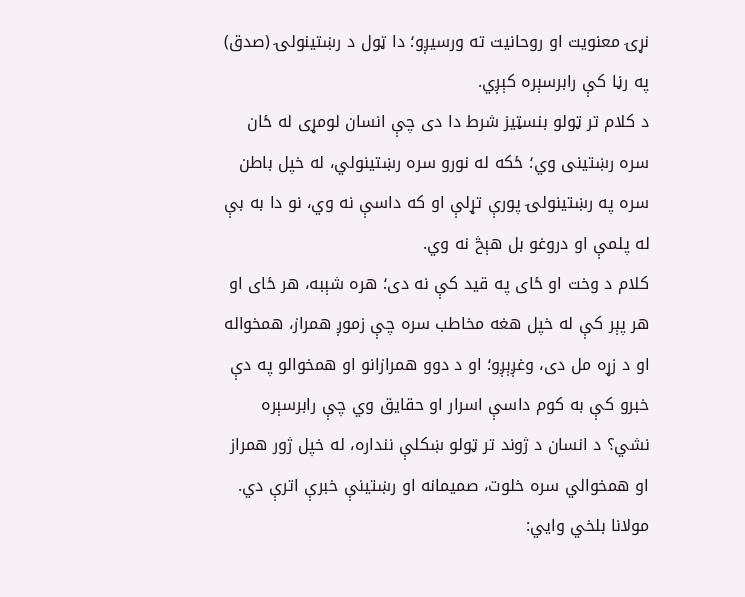نړۍ معنویت او روحانیت ته ورسیږو؛ دا ټول د رښتینولۍ (صدق) په رڼا کې رابرسېره کېږي.
د کلام تر ټولو بنسټیز شرط دا دی چې انسان لومړی له ځان سره رښتینی وي؛ ځکه له نورو سره رښتینولي، له خپل باطن سره په رښتینولۍ پورې تړلې او که داسې نه وي، نو دا به بې له پلمې او دروغو بل هېڅ نه وي.
کلام د وخت او ځای په قید کې نه دی؛ هره شېبه، هر ځای او هر پېر کې له خپل هغه مخاطب سره چې زموږ همراز، همخواله او د زړه مل دی، وغږېږو؛ او د دوو همرازانو او همخوالو په دې خبرو کې به کوم داسې اسرار او حقایق وي چې رابرسېره نشي؟ د انسان د ژوند تر ټولو ښکلې ننداره، له خپل ژور همراز او همخوالي سره خلوت، صمیمانه او رښتینې خبرې اترې دي.
مولانا بلخي وايي: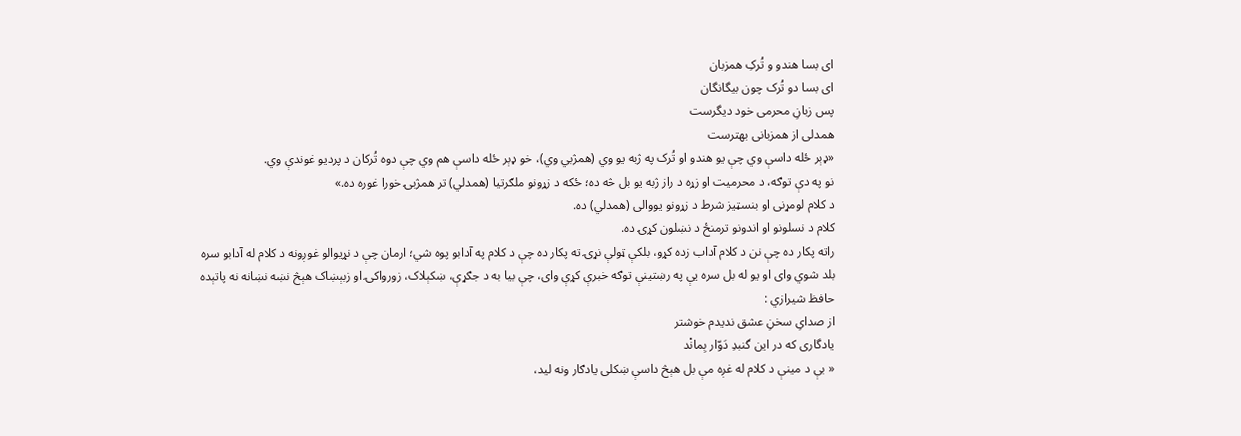ای بسا هندو و تُرکِ همزبان
ای بسا دو تُرک چون بیگانگان
پس زبانِ محرمی خود دیگرست
همدلی از همزبانی بهترست
«ډېر ځله داسې وي چې یو هندو او تُرک په ژبه یو وي (همژبي وي)، خو ډېر ځله داسې هم وي چې دوه تُرکان د پردیو غوندې وي.
نو په دې توګه، د محرمیت او زړه د راز ژبه یو بل څه ده؛ ځکه د زړونو ملګرتیا (همدلي) تر همژبۍ خورا غوره ده.»
د کلام لومړنی او بنسټیز شرط د زړونو یووالی (همدلي) ده.
کلام د نسلونو او اندونو ترمنځ د نښلون کړۍ ده.
راته پکار ده چې نن د کلام آداب زده کړو، بلکې ټولې نړۍ ته پکار ده چې د کلام په آدابو پوه شي؛ ارمان چې د نړیوالو غوږونه د کلام له آدابو سره بلد شوي وای او یو له بل سره یې په رښتینې توګه خبرې کړې وای، چې بیا به د جګړې، ښکېلاک، زورواکۍ او زبېښاک هېڅ نښه نښانه نه پاتېده
حافظ شیرازي :
از صدایِ سخنِ عشق ندیدم خوشتر
یادگاری که در این گنبدِ دَوّار بِمانْد
« بې د مینې د کلام له غږه مې بل هېڅ داسې ښکلی یادګار ونه لید،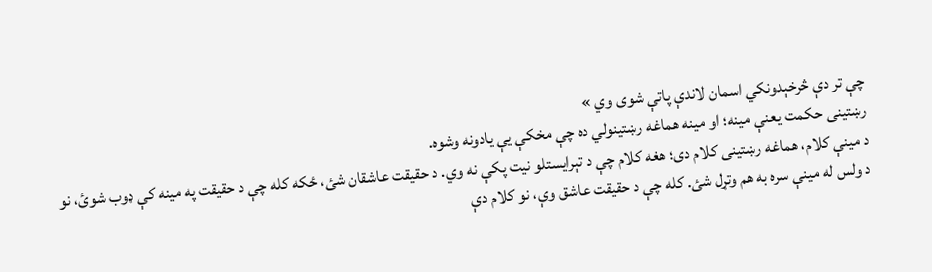چې تر دې څرخېدونکي اسمان لاندې پاتې شوی وي »
رښتینی حکمت یعنې مینه؛ او مینه هماغه رښتینولي ده چې مخکې یې یادونه وشوه.
د مینې کلام، هماغه رښتینی کلام دی؛ هغه کلام چې د تېرایستلو نیت پکې نه وي. د حقیقت عاشقان شئ، ځکه کله چې د حقیقت په مینه کې ډوب شوئ، نو د ولس له مینې سره به هم وتړل شئ. کله چې د حقیقت عاشق وې، نو کلام دې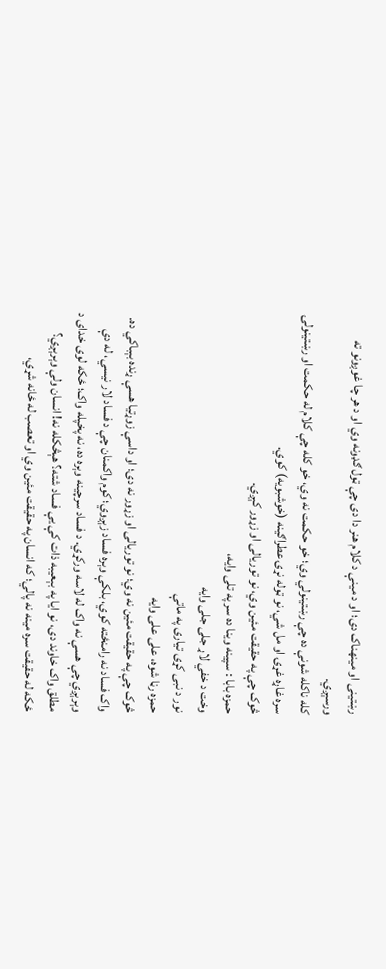رښتینی او مینهناک دی؛ او د مینې د کلام هنر دا دی چې ټول ګډونه وي او د هر چا غوږونو ته ورسېږي.
کله ناکله شونې ده چې رښتینولي وي؛ خو حکمت نه وي، خو کله چې کلام له حکمت او رښتینولۍ سره غاړه غړۍ او مل شي، نو ټوله نړۍ عطراګینه (خوشبویه) کوي.
څوک چې په حقیقت مئین وي، نو توریالی او زړور کېږي.
حمزه بابا : سپینه وینا ده سر په تلی وایه،
وخت د خفي لاړ جلی جلی وایه
نور د نبی کړی تیاری په ماتې
حمزه رڼا شوه، علی علی وایه
څوک چې په حقیقت مئین نه وي؛ نو توریالی او زړور نه دی؛ او داسې زوړتیا هسې ړنده بېباکي ده.
واک فساد نه رامنځته کوي، بلکې وېره فساد زېږوي؛ کوم واکمنان چې د فساد لار نیسي، له دې وېرېږي چې هسې نه واک له لاسه ورکړي. د فساد سرچینه وېره ده، نه پخپله واک؛ ځکه لوی خدای د مطلق واک خاوند دی، نو ایا په بېعیبه ذات کې یې فساد شته؟ هېڅکله نه! انسان ولې وېرېږي؟ ځکه له حقیقت سره مینه نه پالي؛ که انسان په حقیقت مئین وي او تعصب له ځانه شړي،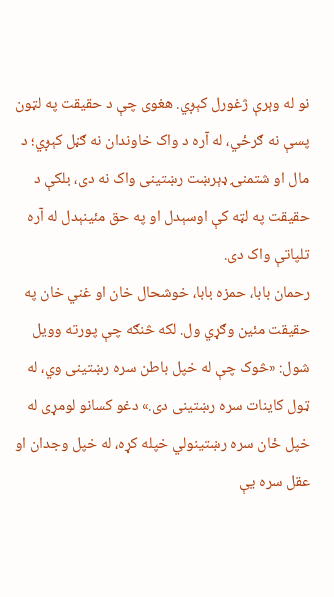نو له وېرې ژغورل کېږي. هغوی چې د حقیقت په لټون پسې نه ګرځي، له آره د واک خاوندان نه ګڼل کېږي؛ د مال او شتمنۍ ډېرښت رښتینی واک نه دی، بلکې د حقیقت په لټه کې اوسېدل او په حق مئینېدل له آره تلپاتې واک دی.
رحمان بابا، حمزه بابا، خوشحال خان او غني خان په حقیقت مئین وګړي ول. لکه څنګه چې پورته وویل شول: «څوک چې له خپل باطن سره رښتینی وي، له ټول کاینات سره رښتینی دی.» دغو کسانو لومړی له خپل ځان سره رښتینولي خپله کړه، له خپل وجدان او عقل سره یې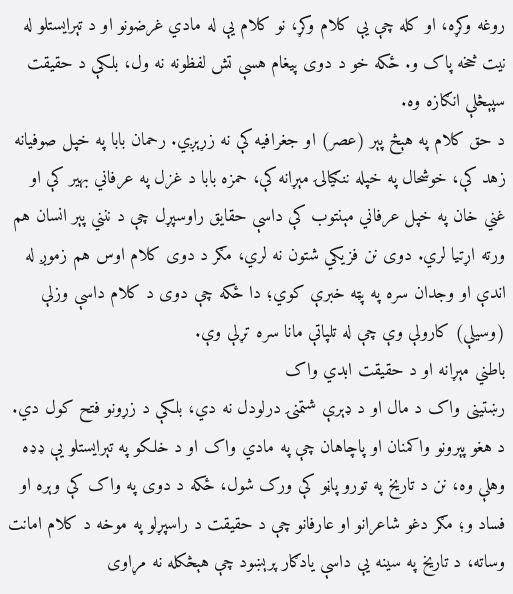روغه وکړه، او کله چې یې کلام وکړ، نو کلام یې له مادي غرضونو او د تېرایستلو له نیت څخه پاک و. ځکه خو د دوی پیغام هسې تش لفظونه نه ول، بلکې د حقیقت سپېڅلې انګازه وه.
د حق کلام په هېڅ پېر (عصر) او جغرافیه کې نه زړېږي. رحمان بابا په خپل صوفیانه زهد کې، خوشحال په خپله ننګیالۍ مېړانه کې، حمزه بابا د غزل په عرفاني بهیر کې او غني خان په خپل عرفاني مېنتوب کې داسې حقایق راوسپړل چې د ننني پېر انسان هم ورته اړتیا لري. دوی نن فزیکي شتون نه لري، مګر د دوی کلام اوس هم زموږ له اندې او وجدان سره په پټه خبرې کوي؛ دا ځکه چې دوی د کلام داسې وزلې (وسیلې) کارولې وې چې له تلپاتې مانا سره تړلې وې.
باطني مېړانه او د حقیقت ابدي واک
رښتینی واک د مال او د ډېرې شتمنۍ درلودل نه دي، بلکې د زړونو فتح کول دي. د هغو پېرونو واکمنان او پاچاهان چې په مادي واک او د خلکو په تېرایستلو یې ډډه وهلې وه، نن د تاریخ په تورو پاڼو کې ورک شول، ځکه د دوی په واک کې وېره او فساد و؛ مګر دغو شاعرانو او عارفانو چې د حقیقت د راسپړلو په موخه د کلام امانت وساته، د تاریخ په سینه یې داسې یادګار پرېښود چې هېڅکله نه مړاوی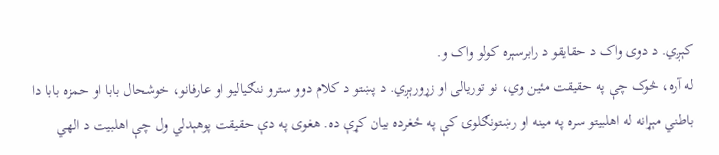کېږي. د دوی واک د حقایقو د رابرسېره کولو واک و.
له آره، څوک چې په حقیقت مئین وي، نو توریالی او زړورېږي. د پښتو د کلام دوو سترو ننګیالیو او عارفانو، خوشحال بابا او حمزه بابا دا باطني مېړانه له اهلبیتو سره په مینه او رښتونګلوۍ کې په ځغرده بیان کړې ده. هغوی په دې حقیقت پوهېدلي ول چې اهلبیت د الهي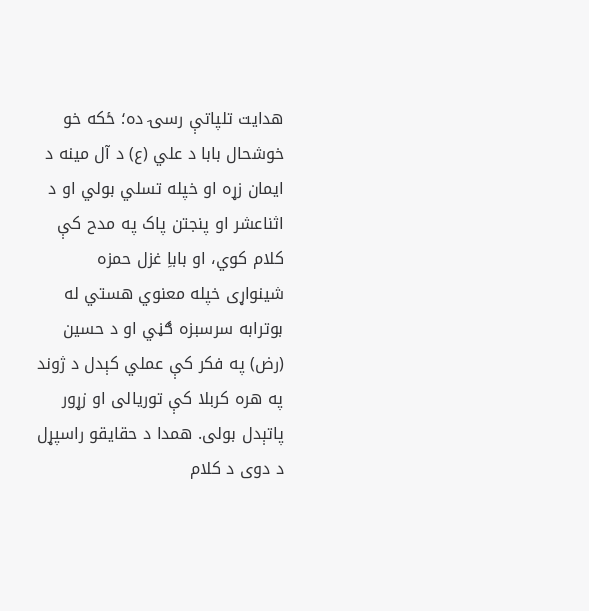هدایت تلپاتې رسۍ ده؛ ځکه خو خوشحال بابا د علي (ع) د آل مینه د ایمان زړه او خپله تسلي بولي او د اثناعشر او پنجتن پاک په مدح کې کلام کوي، او باباِ غزل حمزه شینواړی خپله معنوي هستي له بوترابه سرسبزه ګڼي او د حسین (رض) په فکر کې عملي کېدل د ژوند په هره کربلا کې توریالی او زړور پاتېدل بولی. همدا د حقایقو راسپړل د دوی د کلام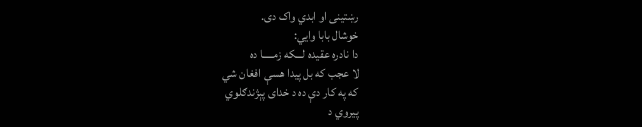رښتینی او ابدي واک دی.
خوشال بابا وايي:
دا نادره عقيده لـــکه زمـــــا ده
لا عجب که بل پيدا هسې افغان شي
که په کار دې ده د خداى پېژندګلوي
پيروي د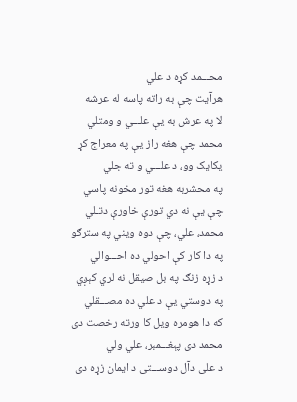محـــمد کړه د علي
هرآيت چې به راته پاسه له عرشه
لا په عرش به يې علـــي و ومتلي
محمد چې هغه راز يې په معراج کړ
يکايک وو، د علـــي و ته جلي
په محشربه هغه تور مخونه پاسي
چې يې نه دي تورې خاورې دتـلي
محمد، علي، چې دوه ويني په سترګو
په دا کار کې احولي ده احـــوالي
د زړه زنګ په بل صيقل نه لري کېږي
په دوستي يې د علي ده مصـــقلي
که دا هومره ويل کا ورته رخصت دى
محمد دى پېغـــمبر، علي ولي
د على دآل دوســـتى د ايمان زړه دى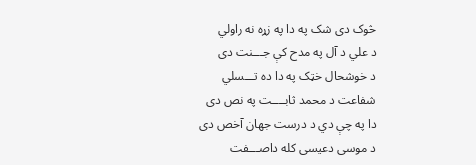څوک دى شک په دا په زړه نه راولي
د علي د آل په مدح کې جـــنت دى
د خوشحال خټک په دا ده تـــسلي
شفاعت د محمد ثابــــت په نص دى
دا په چې دي د درست جهان آخص دى
د موسى دعيسى کله داصـــفت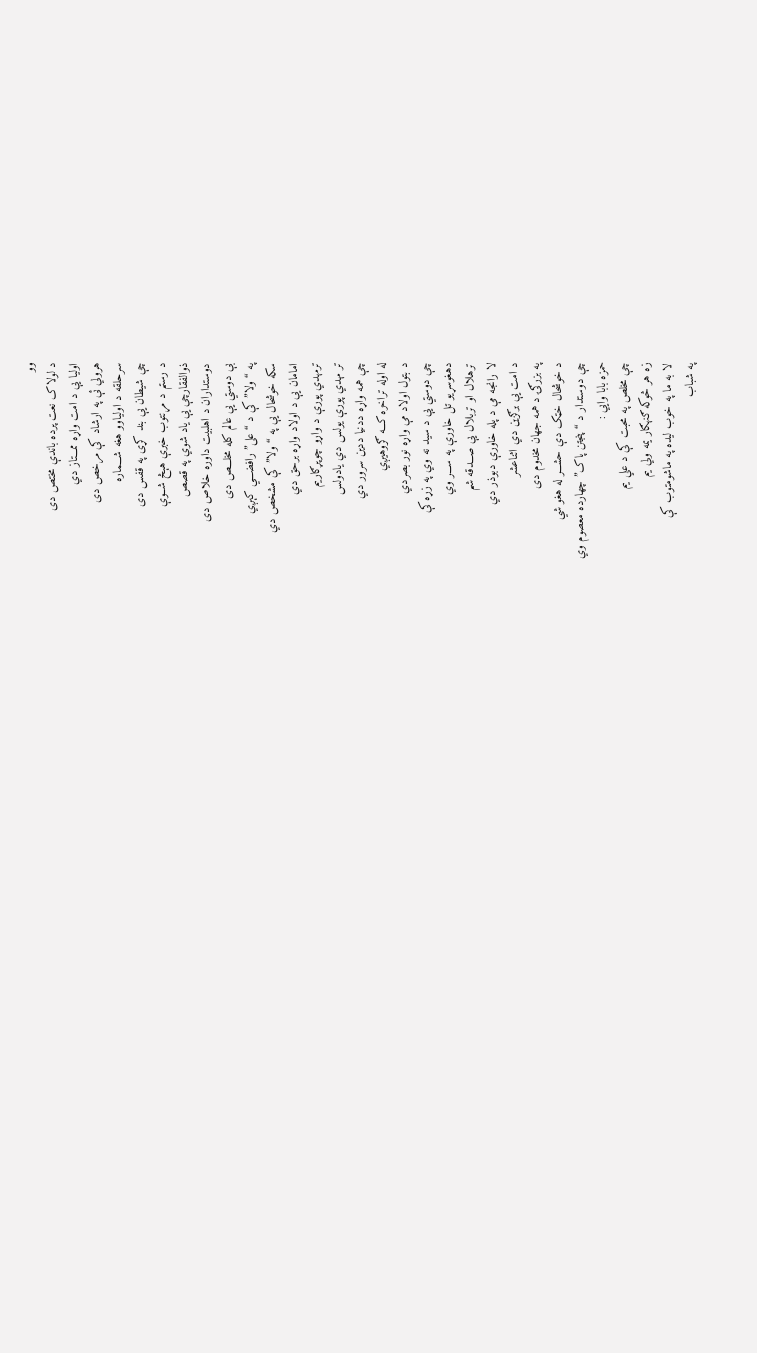وو
د لولاک نعت پرده باندې مختص دى
اوليا يې د امت واړه ممـــتاز دي
هرولي ئې په ارشاد کې مرخص دى
سرحلقه د اولياوو هغه شـــماره
چې شيطان يې بند کړى په قفس دى
د رستم د مړنتوب خبرې هېڅ شــوې
ذوالفقارچې يې ياد شوي په قصص
دوستداران د اهلبيت داوره خلاص دى
بې دوستي يې عالم کله مخلـــص دى
په “ولا” کې د “علی” رافضـــي کېږي
سکه خوشحال يې په “ولا” کې مشخص دي
امامان يې د اولاد واړه برحق دي
ترمهدي پورې د واړو چوپړګاريم
تر مهدي پورې يولس دي يادولس
چې همه واړه ددنيا ددين سرور دي
له اوله تراخره کـــه ګروهيږي
د بتول اولاد مې واړه نور بصردي
چې دوستي يې د سيد نه وي په زړه کې
دهغوسړيو تل خاورې په ســـر وي
ترهلال او تربلال يې صـــدقه شم
لا رانجه مې د پله خاورې دبوذر دي
د امت يې برګزين دي اثناعشر
په بزرګۍ د همه جهان مخدوم دى
د خوشحال خټک دې حشـــر له هغو شي
چې دوستدار د “پنجتن پاک” چهارده معصوم وي
حمزه بابا وايي :
چې مخلص په محبت كې د علي يم
زه هر څوكه ګنهګار يمه ولي يم
لا به ما په خوب ليده په ماشومتوب کې
په شباب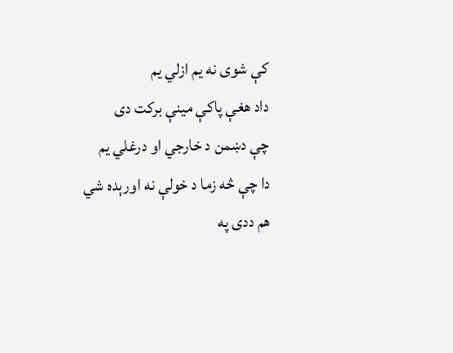کې شوی نه يم ازلي يم
داد هغې پاكې مينې بركت دى
چې دښمن د خارجي او درغلي يم
دا چې څه زما د خولې نه اورېده شي
هم ددى په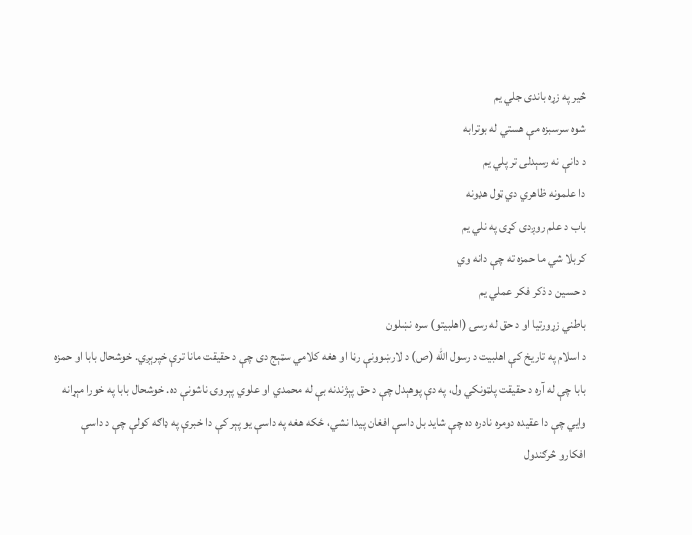څير په زړه باندى جلي يم
شوه سرسبزه مې هستي له بوترابه
د دانې نه رسېدلی تر پلي يم
دا علمونه ظاهري دي ټول هډونه
باب د علم روږدى كړى په نلي يم
كربلا شي ما حمزه ته چې دانه وي
د حسين د ذكر فكر عملي يم
باطني زړورتیا او د حق له رسۍ (اهلبیتو) سره نښلون
د اسلام په تاریخ کې اهلبیت د رسول الله (ص) د لارښوونې رڼا او هغه کلامي سټېج دی چې د حقیقت مانا ترې خپرېږي. خوشحال بابا او حمزه بابا چې له آره د حقیقت پلټونکي ول، په دې پوهېدل چې د حق پېژندنه بې له محمدي او علوي پېروۍ ناشونې ده. خوشحال بابا په خورا مېړانه وایي چې دا عقیده دومره نادره ده چې شاید بل داسې افغان پیدا نشي، ځکه هغه په داسې یو پېر کې دا خبرې په ډاګه کولې چې د داسې افکارو څرګندول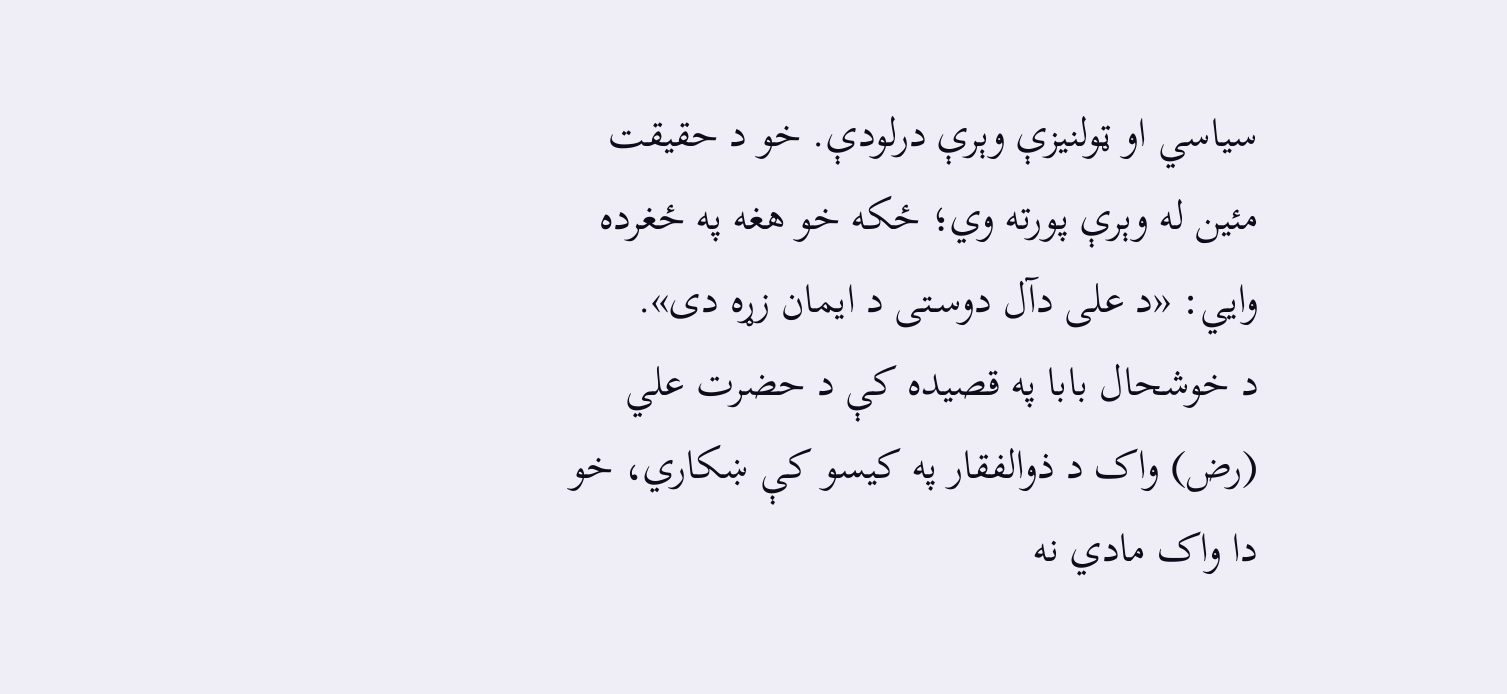سیاسي او ټولنیزې وېرې درلودې. خو د حقیقت مئین له وېرې پورته وي؛ ځکه خو هغه په ځغرده وایي: «د على دآل دوسـتى د ايمان زړه دى».
د خوشحال بابا په قصیده کې د حضرت علي (رض) واک د ذوالفقار په کیسو کې ښکاري، خو دا واک مادي نه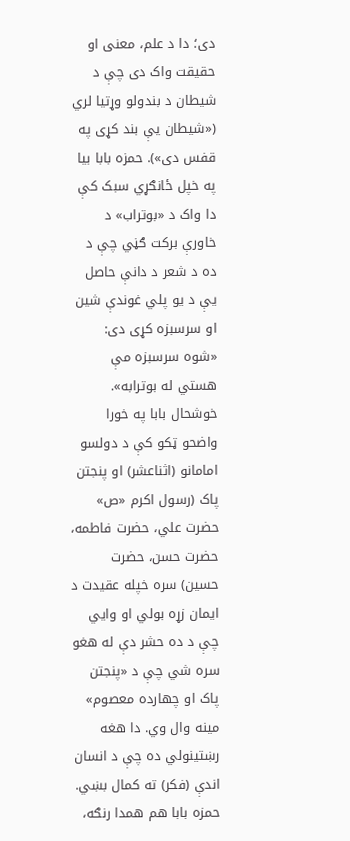دی؛ دا د علم، معنی او حقیقت واک دی چې د شیطان د بندولو وړتیا لري («شيطان يې بند کړى په قفس دى»). حمزه بابا بیا په خپل ځانګړي سبک کې دا واک د «بوتراب» د خاورې برکت ګڼي چې د ده د شعر د دانې حاصل یې د یو پلي غوندې شین او سرسبزه کړی دی: «شوه سرسبزه مې هستي له بوترابه».
خوشحال بابا په خورا واضحو ټکو کې د دولسو امامانو (اثناعشر) او پنجتن پاک (رسول اکرم «ص» حضرت علي، حضرت فاطمه، حضرت حسن، حضرت حسین) سره خپله عقیدت د ایمان زړه بولي او وایي چې د ده حشر دې له هغو سره شي چې د «پنجتن پاک او چهارده معصوم» مینه وال وي. دا هغه رښتینولي ده چې د انسان اندې (فکر) ته کمال بښي. حمزه بابا هم همدا رنګه،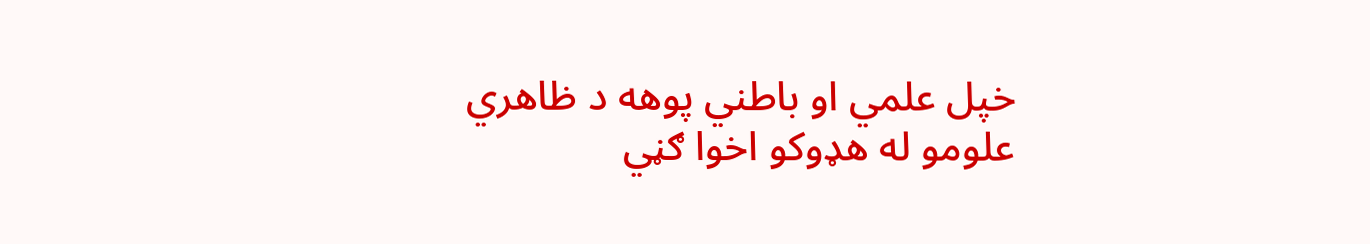خپل علمي او باطني پوهه د ظاهري علومو له هډوکو اخوا ګڼي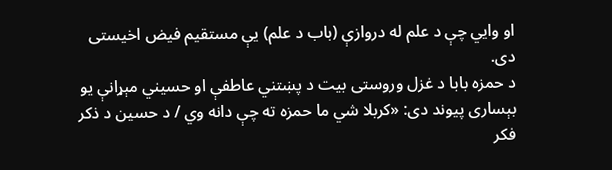او وایي چې د علم له دروازې (باب د علم) یې مستقیم فیض اخیستی دی.
د حمزه بابا د غزل وروستی بیت د پښتني عاطفې او حسیني مېړانې یو بېساری پیوند دی: «كربلا شي ما حمزه ته چې دانه وي / د حسين د ذكر فكر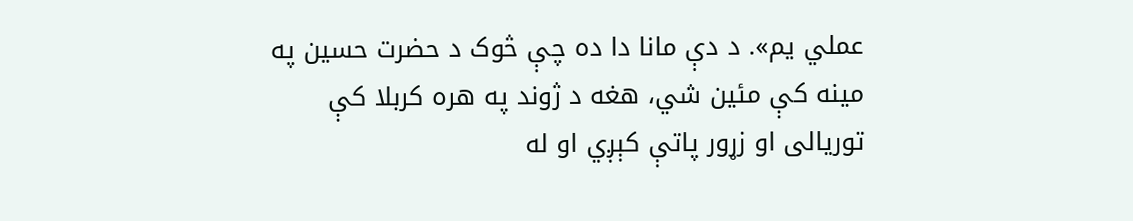عملي يم». د دې مانا دا ده چې څوک د حضرت حسین په مینه کې مئین شي، هغه د ژوند په هره کربلا کې توریالی او زړور پاتې کېږي او له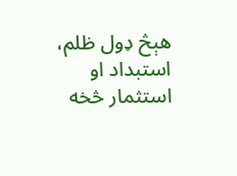هېڅ ډول ظلم، استبداد او استثمار څخه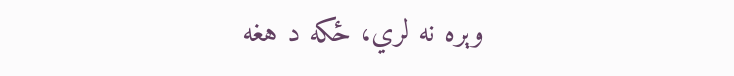وېره نه لري، ځکه د هغه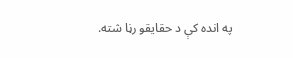په انده کې د حقایقو رڼا شته.